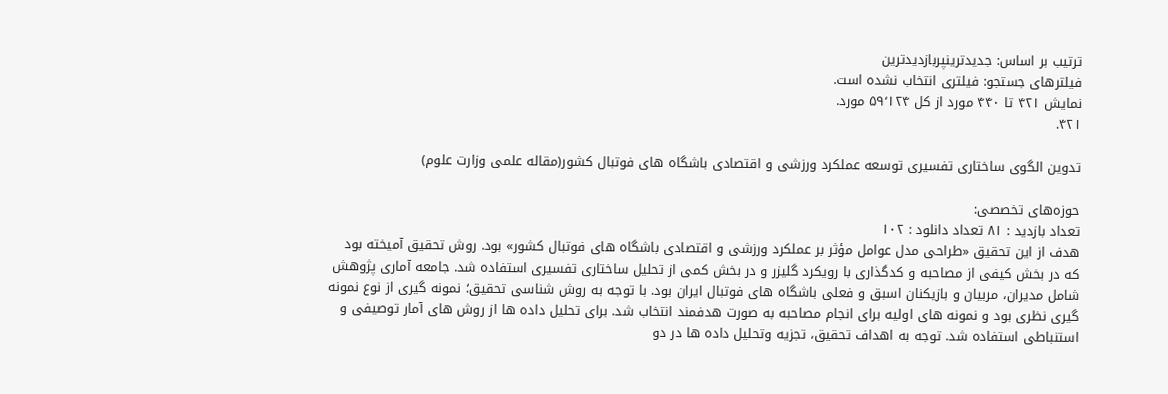ترتیب بر اساس: جدیدترینپربازدیدترین
فیلترهای جستجو: فیلتری انتخاب نشده است.
نمایش ۴۲۱ تا ۴۴۰ مورد از کل ۵۹٬۱۲۴ مورد.
۴۲۱.

تدوین الگوی ساختاری تفسیری توسعه عملکرد ورزشی و اقتصادی باشگاه های فوتبال کشور(مقاله علمی وزارت علوم)

حوزه‌های تخصصی:
تعداد بازدید : ۸۱ تعداد دانلود : ۱۰۲
هدف از این تحقیق «طراحی مدل عوامل مؤثر بر عملکرد ورزشی و اقتصادی باشگاه های فوتبال کشور» بود. روش تحقیق آمیخته بود که در بخش کیفی از مصاحبه و کدگذاری با رویکرد گلیزر و در بخش کمی از تحلیل ساختاری تفسیری استفاده شد. جامعه آماری پژوهش شامل مدیران، مربیان و بازیکنان اسبق و فعلی باشگاه های فوتبال ایران بود. با توجه به روش شناسی تحقیق؛ نمونه گیری از نوع نمونه گیری نظری بود و نمونه های اولیه برای انجام مصاحبه به صورت هدفمند انتخاب شد. برای تحلیل داده ها از روش های آمار توصیفی و استنباطی استفاده شد. توجه به اهداف تحقیق، تجزیه وتحلیل داده ها در دو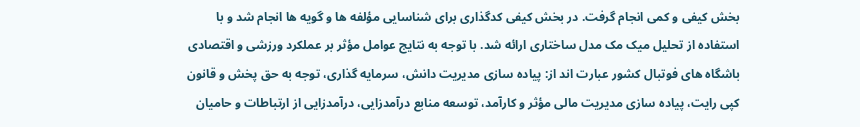بخش کیفی و کمی انجام گرفت. در بخش کیفی کدگذاری برای شناسایی مؤلفه ها و گویه ها انجام شد و با استفاده از تحلیل میک مک مدل ساختاری ارائه شد. با توجه به نتایج عوامل مؤثر بر عملکرد ورزشی و اقتصادی باشگاه های فوتبال کشور عبارت اند از: پیاده سازی مدیریت دانش، سرمایه گذاری، توجه به حق پخش و قانون کپی رایت، پیاده سازی مدیریت مالی مؤثر و کارآمد، توسعه منابع درآمدزایی، درآمدزایی از ارتباطات و حامیان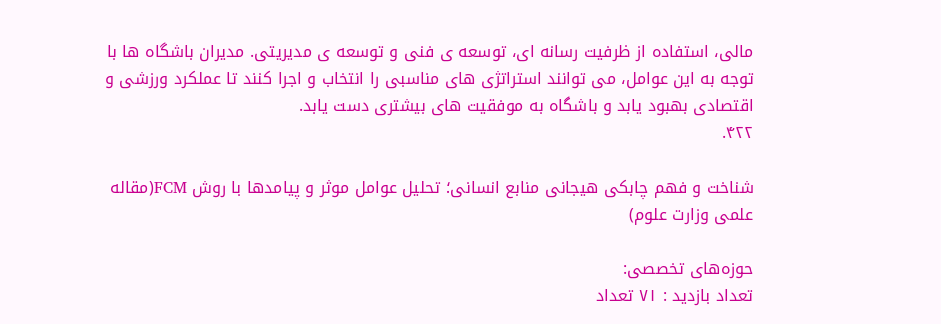مالی، استفاده از ظرفیت رسانه ای، توسعه ی فنی و توسعه ی مدیریتی. مدیران باشگاه ها با توجه به این عوامل، می توانند استراتژی های مناسبی را انتخاب و اجرا کنند تا عملکرد ورزشی و اقتصادی بهبود یابد و باشگاه به موفقیت های بیشتری دست یابد.
۴۲۲.

شناخت و فهم چابکی هیجانی منابع انسانی؛ تحلیل عوامل موثر و پیامدها با روش FCM(مقاله علمی وزارت علوم)

حوزه‌های تخصصی:
تعداد بازدید : ۷۱ تعداد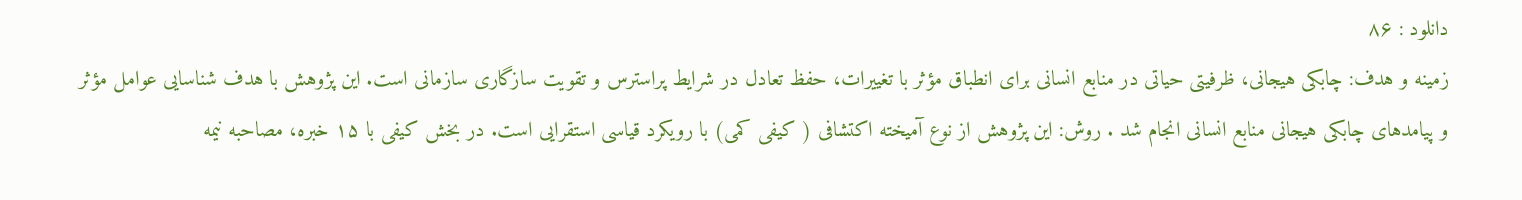دانلود : ۸۶
زمینه و هدف: چابکی هیجانی، ظرفیتی حیاتی در منابع انسانی برای انطباق مؤثر با تغییرات، حفظ تعادل در شرایط پراسترس و تقویت سازگاری سازمانی است. این پژوهش با هدف شناسایی عوامل مؤثر و پیامدهای چابکی هیجانی منابع انسانی انجام شد . روش: این پژوهش از نوع آمیخته اکتشافی ( کیفی کمی) با رویکرد قیاسی استقرایی است. در بخش کیفی با ۱۵ خبره، مصاحبه نیمه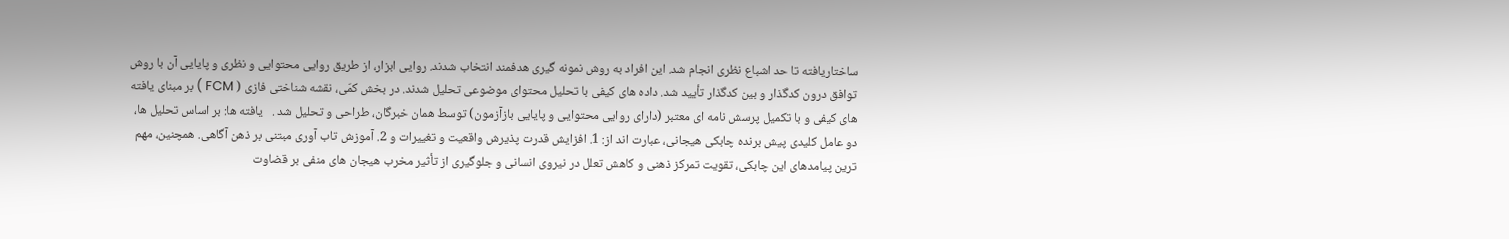ساختاریافته تا حد اشباع نظری انجام شد. این افراد به روش نمونه گیری هدفمند انتخاب شدند. روایی ابزار، از طریق روایی محتوایی و نظری و پایایی آن با روش توافق درون کدگذار و بین کدگذار تأیید شد. داده های کیفی با تحلیل محتوای موضوعی تحلیل شدند. در بخش کمّی، نقشه شناختی فازی ( FCM ) بر مبنای یافته های کیفی و با تکمیل پرسش نامه ای معتبر (دارای روایی محتوایی و پایایی بازآزمون) توسط همان خبرگان، طراحی و تحلیل شد .   یافته ها: بر اساس تحلیل ها، دو عامل کلیدی پیش برنده چابکی هیجانی، عبارت اند از: 1. افزایش قدرت پذیرش واقعیت و تغییرات و 2. آموزش تاب آوری مبتنی بر ذهن آگاهی. همچنین، مهم ترین پیامدهای این چابکی، تقویت تمرکز ذهنی و کاهش تعلل در نیروی انسانی و جلوگیری از تأثیر مخرب هیجان های منفی بر قضاوت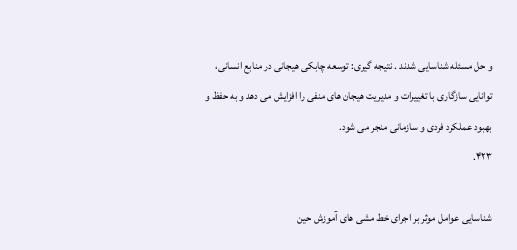و حل مسئله شناسایی شدند . نتیجه گیری: توسعه چابکی هیجانی در منابع انسانی، توانایی سازگاری با تغییرات و مدیریت هیجان های منفی را افزایش می دهد و به حفظ و بهبود عملکرد فردی و سازمانی منجر می شود.
۴۲۳.

شناسایی عوامل موثر بر اجرای خط مشی های آموزش حین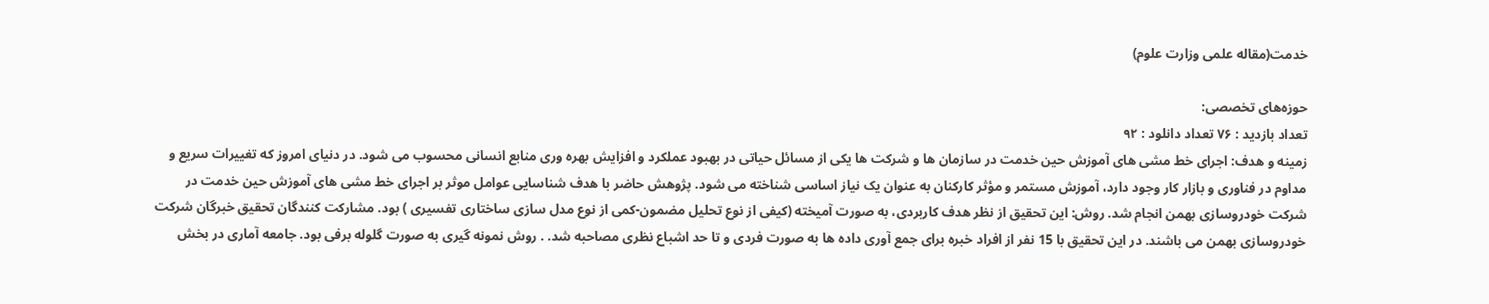خدمت(مقاله علمی وزارت علوم)

حوزه‌های تخصصی:
تعداد بازدید : ۷۶ تعداد دانلود : ۹۲
زمینه و هدف: اجرای خط مشی های آموزش حین خدمت در سازمان ها و شرکت ها یکی از مسائل حیاتی در بهبود عملکرد و افزایش بهره وری منابع انسانی محسوب می شود. در دنیای امروز که تغییرات سریع و مداوم در فناوری و بازار کار وجود دارد، آموزش مستمر و مؤثر کارکنان به عنوان یک نیاز اساسی شناخته می شود. پژوهش حاضر با هدف شناسایی عوامل موثر بر اجرای خط مشی های آموزش حین خدمت در شرکت خودروسازی بهمن انجام شد. روش: این تحقیق از نظر هدف کاربردی، به صورت آمیخته (کیفی از نوع تحلیل مضمون-کمی از نوع مدل سازی ساختاری تفسیری ) بود. مشارکت کنندگان تحقیق خبرگان شرکت خودروسازی بهمن می باشند. در این تحقیق با 15 نفر از افراد خبره برای جمع آوری داده ها به صورت فردی و تا حد اشباع نظری مصاحبه شد. . روش نمونه گیری به صورت گلوله برفی بود. جامعه آماری در بخش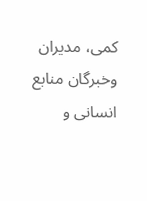کمی، مدیران وخبرگان منابع انسانی و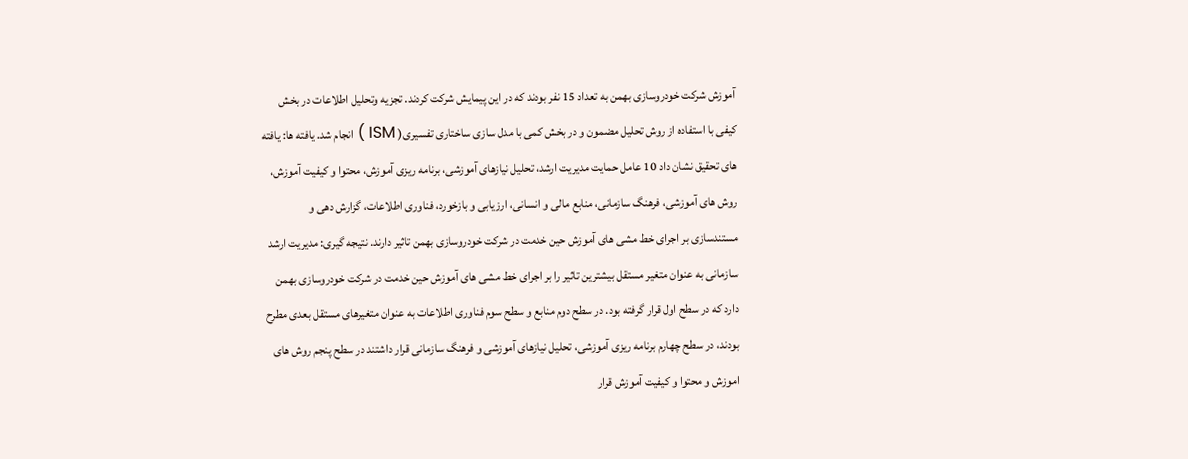آموزش شرکت خودروسازی بهمن به تعداد 15 نفر بودند که در این پیمایش شرکت کردند. تجزیه وتحلیل اطلاعات در بخش کیفی با استفاده از روش تحلیل مضمون و در بخش کمی با مدل سازی ساختاری تفسیری( ISM ) انجام شد. یافته ها: یافته های تحقیق نشان داد 10 عامل حمایت مدیریت ارشد، تحلیل نیازهای آموزشی، برنامه ریزی آموزش، محتوا و کیفیت آموزش، روش های آموزشی، فرهنگ سازمانی، منابع مالی و انسانی، ارزیابی و بازخورد، فناوری اطلاعات، گزارش دهی و مستندسازی بر اجرای خط مشی های آموزش حین خدمت در شرکت خودروسازی بهمن تاثیر دارند. نتیجه گیری: مدیریت ارشد سازمانی به عنوان متغیر مستقل بیشترین تاثیر را بر اجرای خط مشی های آموزش حین خدمت در شرکت خودروسازی بهمن دارد که در سطح اول قرار گرفته بود. در سطح دوم منابع و سطح سوم فناوری اطلاعات به عنوان متغیرهای مستقل بعدی مطرح بودند، در سطح چهارم برنامه ریزی آموزشی، تحلیل نیازهای آموزشی و فرهنگ سازمانی قرار داشتند در سطح پنجم روش های اموزش و محتوا و کیفیت آموزش قرار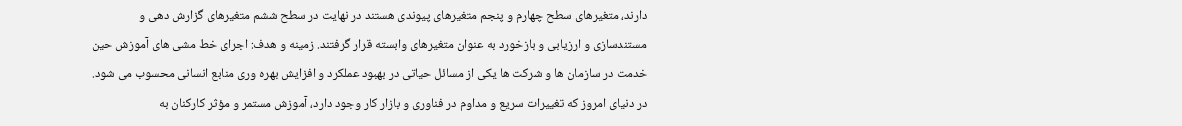دارند، متغیرهای سطح چهارم و پنجم متغیرهای پیوندی هستند در نهایت در سطح ششم متغیرهای گزارش دهی و مستندسازی و ارزیابی و بازخورد به عنوان متغیرهای وابسته قرار گرفتند. زمینه و هدف: اجرای خط مشی های آموزش حین خدمت در سازمان ها و شرکت ها یکی از مسائل حیاتی در بهبود عملکرد و افزایش بهره وری منابع انسانی محسوب می شود. در دنیای امروز که تغییرات سریع و مداوم در فناوری و بازار کار وجود دارد، آموزش مستمر و مؤثر کارکنان به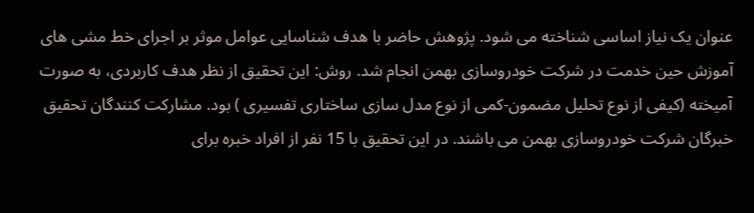عنوان یک نیاز اساسی شناخته می شود. پژوهش حاضر با هدف شناسایی عوامل موثر بر اجرای خط مشی های آموزش حین خدمت در شرکت خودروسازی بهمن انجام شد. روش: این تحقیق از نظر هدف کاربردی، به صورت آمیخته (کیفی از نوع تحلیل مضمون-کمی از نوع مدل سازی ساختاری تفسیری ) بود. مشارکت کنندگان تحقیق خبرگان شرکت خودروسازی بهمن می باشند. در این تحقیق با 15 نفر از افراد خبره برای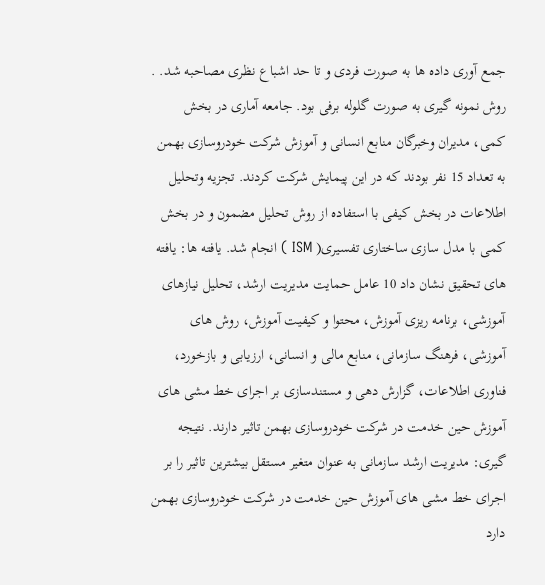جمع آوری داده ها به صورت فردی و تا حد اشباع نظری مصاحبه شد. . روش نمونه گیری به صورت گلوله برفی بود. جامعه آماری در بخش کمی، مدیران وخبرگان منابع انسانی و آموزش شرکت خودروسازی بهمن به تعداد 15 نفر بودند که در این پیمایش شرکت کردند. تجزیه وتحلیل اطلاعات در بخش کیفی با استفاده از روش تحلیل مضمون و در بخش کمی با مدل سازی ساختاری تفسیری( ISM ) انجام شد. یافته ها: یافته های تحقیق نشان داد 10 عامل حمایت مدیریت ارشد، تحلیل نیازهای آموزشی، برنامه ریزی آموزش، محتوا و کیفیت آموزش، روش های آموزشی، فرهنگ سازمانی، منابع مالی و انسانی، ارزیابی و بازخورد، فناوری اطلاعات، گزارش دهی و مستندسازی بر اجرای خط مشی های آموزش حین خدمت در شرکت خودروسازی بهمن تاثیر دارند. نتیجه گیری: مدیریت ارشد سازمانی به عنوان متغیر مستقل بیشترین تاثیر را بر اجرای خط مشی های آموزش حین خدمت در شرکت خودروسازی بهمن دارد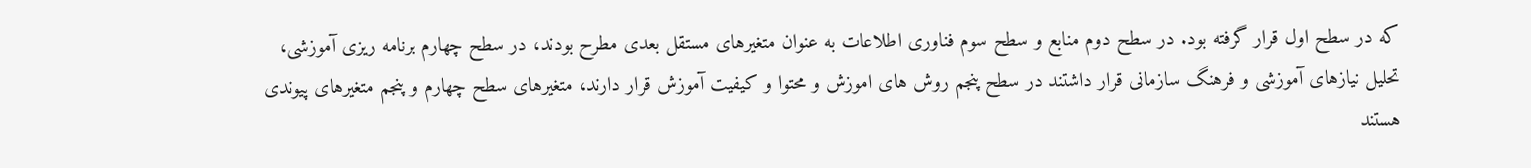که در سطح اول قرار گرفته بود. در سطح دوم منابع و سطح سوم فناوری اطلاعات به عنوان متغیرهای مستقل بعدی مطرح بودند، در سطح چهارم برنامه ریزی آموزشی، تحلیل نیازهای آموزشی و فرهنگ سازمانی قرار داشتند در سطح پنجم روش های اموزش و محتوا و کیفیت آموزش قرار دارند، متغیرهای سطح چهارم و پنجم متغیرهای پیوندی هستند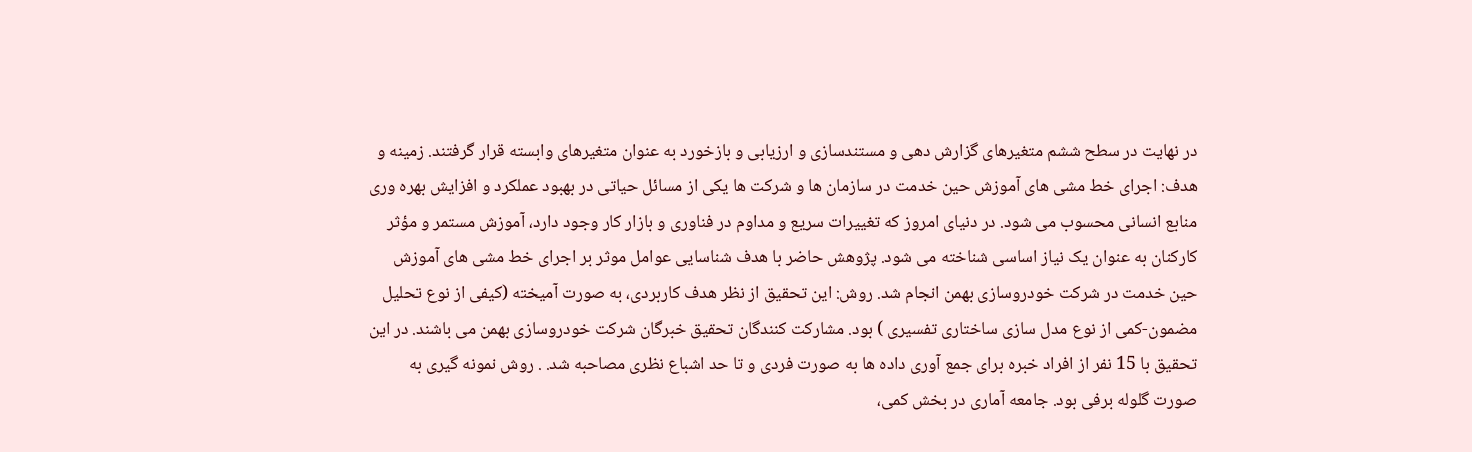در نهایت در سطح ششم متغیرهای گزارش دهی و مستندسازی و ارزیابی و بازخورد به عنوان متغیرهای وابسته قرار گرفتند. زمینه و هدف: اجرای خط مشی های آموزش حین خدمت در سازمان ها و شرکت ها یکی از مسائل حیاتی در بهبود عملکرد و افزایش بهره وری منابع انسانی محسوب می شود. در دنیای امروز که تغییرات سریع و مداوم در فناوری و بازار کار وجود دارد، آموزش مستمر و مؤثر کارکنان به عنوان یک نیاز اساسی شناخته می شود. پژوهش حاضر با هدف شناسایی عوامل موثر بر اجرای خط مشی های آموزش حین خدمت در شرکت خودروسازی بهمن انجام شد. روش: این تحقیق از نظر هدف کاربردی، به صورت آمیخته (کیفی از نوع تحلیل مضمون-کمی از نوع مدل سازی ساختاری تفسیری ) بود. مشارکت کنندگان تحقیق خبرگان شرکت خودروسازی بهمن می باشند. در این تحقیق با 15 نفر از افراد خبره برای جمع آوری داده ها به صورت فردی و تا حد اشباع نظری مصاحبه شد. . روش نمونه گیری به صورت گلوله برفی بود. جامعه آماری در بخش کمی،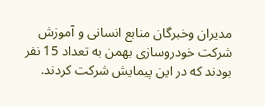مدیران وخبرگان منابع انسانی و آموزش شرکت خودروسازی بهمن به تعداد 15 نفر بودند که در این پیمایش شرکت کردند.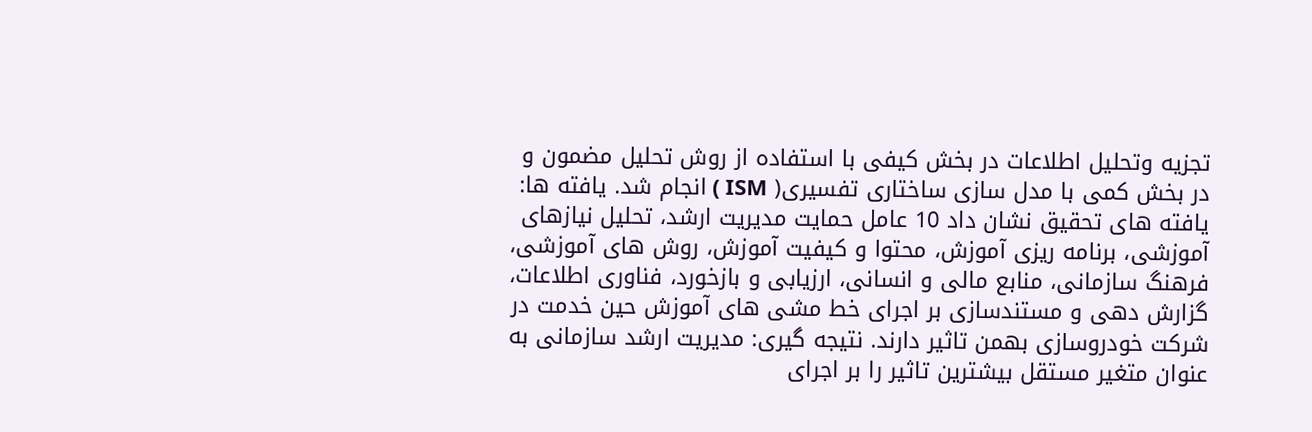تجزیه وتحلیل اطلاعات در بخش کیفی با استفاده از روش تحلیل مضمون و در بخش کمی با مدل سازی ساختاری تفسیری( ISM ) انجام شد. یافته ها: یافته های تحقیق نشان داد 10 عامل حمایت مدیریت ارشد، تحلیل نیازهای آموزشی، برنامه ریزی آموزش، محتوا و کیفیت آموزش، روش های آموزشی، فرهنگ سازمانی، منابع مالی و انسانی، ارزیابی و بازخورد، فناوری اطلاعات، گزارش دهی و مستندسازی بر اجرای خط مشی های آموزش حین خدمت در شرکت خودروسازی بهمن تاثیر دارند. نتیجه گیری: مدیریت ارشد سازمانی به عنوان متغیر مستقل بیشترین تاثیر را بر اجرای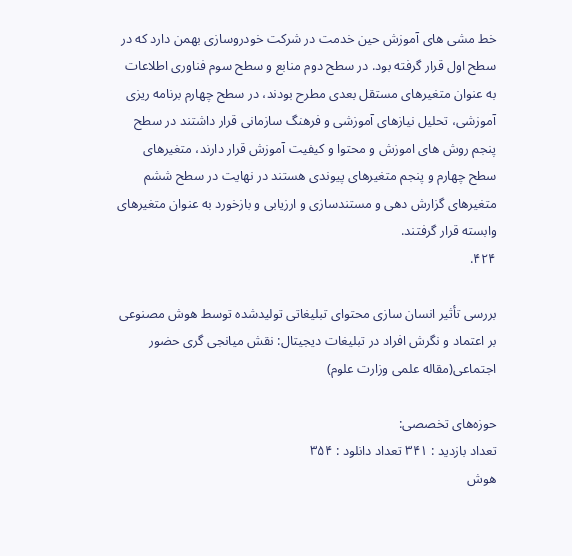خط مشی های آموزش حین خدمت در شرکت خودروسازی بهمن دارد که در سطح اول قرار گرفته بود. در سطح دوم منابع و سطح سوم فناوری اطلاعات به عنوان متغیرهای مستقل بعدی مطرح بودند، در سطح چهارم برنامه ریزی آموزشی، تحلیل نیازهای آموزشی و فرهنگ سازمانی قرار داشتند در سطح پنجم روش های اموزش و محتوا و کیفیت آموزش قرار دارند، متغیرهای سطح چهارم و پنجم متغیرهای پیوندی هستند در نهایت در سطح ششم متغیرهای گزارش دهی و مستندسازی و ارزیابی و بازخورد به عنوان متغیرهای وابسته قرار گرفتند.
۴۲۴.

بررسی تأثیر انسان سازی محتوای تبلیغاتی تولیدشده توسط هوش مصنوعی بر اعتماد و نگرش افراد در تبلیغات دیجیتال: نقش میانجی گری حضور اجتماعی(مقاله علمی وزارت علوم)

حوزه‌های تخصصی:
تعداد بازدید : ۳۴۱ تعداد دانلود : ۳۵۴
هوش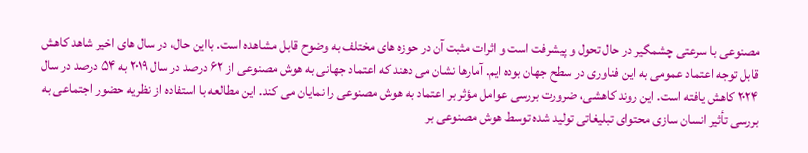مصنوعی با سرعتی چشمگیر در حال تحول و پیشرفت است و اثرات مثبت آن در حوزه های مختلف به وضوح قابل مشاهده است. بااین حال، در سال های اخیر شاهد کاهش قابل توجه اعتماد عمومی به این فناوری در سطح جهان بوده ایم. آمارها نشان می دهند که اعتماد جهانی به هوش مصنوعی از ۶۲ درصد در سال ۲۰۱۹ به ۵۴ درصد در سال ۲۰۲۴ کاهش یافته است. این روند کاهشی، ضرورت بررسی عوامل مؤثر بر اعتماد به هوش مصنوعی را نمایان می کند. این مطالعه با استفاده از نظریه حضور اجتماعی به بررسی تأثیر انسان سازی محتوای تبلیغاتی تولید شده توسط هوش مصنوعی بر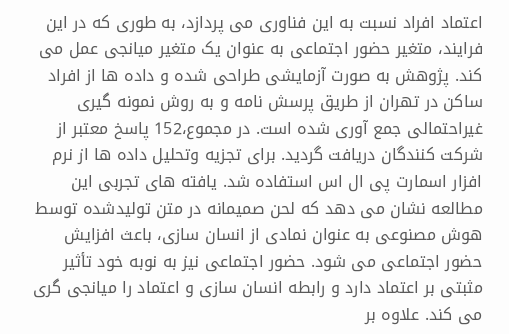اعتماد افراد نسبت به این فناوری می پردازد، به طوری که در این فرایند، متغیر حضور اجتماعی به عنوان یک متغیر میانجی عمل می کند. پژوهش به صورت آزمایشی طراحی شده و داده ها از افراد ساکن در تهران از طریق پرسش نامه و به روش نمونه گیری غیراحتمالی جمع آوری شده است. در مجموع،152 پاسخ معتبر از شرکت کنندگان دریافت گردید. برای تجزیه وتحلیل داده ها از نرم افزار اسمارت پی ال اس استفاده شد. یافته های تجربی این مطالعه نشان می دهد که لحن صمیمانه در متن تولیدشده توسط هوش مصنوعی به عنوان نمادی از انسان سازی، باعث افزایش حضور اجتماعی می شود. حضور اجتماعی نیز به نوبه خود تأثیر مثبتی بر اعتماد دارد و رابطه انسان سازی و اعتماد را میانجی گری می کند. علاوه بر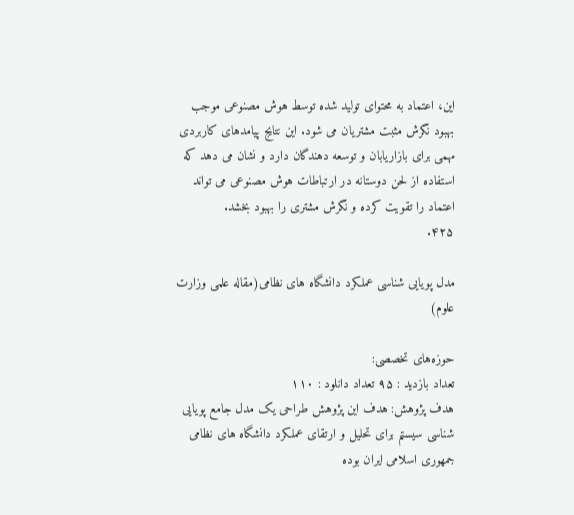این، اعتماد به محتوای تولید شده توسط هوش مصنوعی موجب بهبود نگرش مثبت مشتریان می شود. این نتایج پیامدهای کاربردی مهمی برای بازاریابان و توسعه دهندگان دارد و نشان می دهد که استفاده از لحن دوستانه در ارتباطات هوش مصنوعی می تواند اعتماد را تقویت کرده و نگرش مشتری را بهبود بخشد.
۴۲۵.

مدل پویایی شناسی عملکرد دانشگاه های نظامی(مقاله علمی وزارت علوم)

حوزه‌های تخصصی:
تعداد بازدید : ۹۵ تعداد دانلود : ۱۱۰
هدف پژوهش: هدف این پژوهش طراحی یک مدل جامع پویایی شناسی سیستم برای تحلیل و ارتقای عملکرد دانشگاه های نظامی جمهوری اسلامی ایران بوده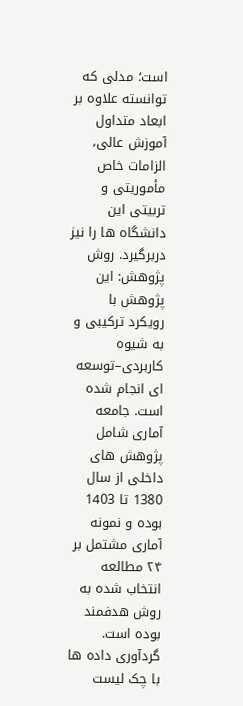است؛ مدلی که توانسته علاوه بر ابعاد متداول آموزش عالی، الزامات خاص مأموریتی و تربیتی این دانشگاه ها را نیز دربرگیرد. روش پژوهش: این پژوهش با رویکرد ترکیبی و به شیوه کاربردی–توسعه ای انجام شده است. جامعه آماری شامل پژوهش های داخلی از سال 1380 تا 1403 بوده و نمونه آماری مشتمل بر ۲۴ مطالعه انتخاب شده به روش هدفمند بوده است. گردآوری داده ها با چک لیست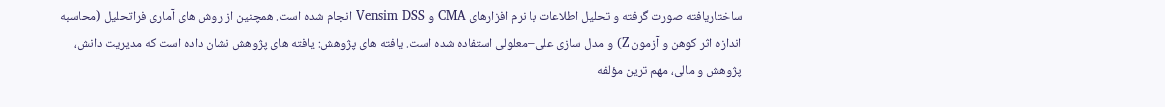ساختاریافته صورت گرفته و تحلیل اطلاعات با نرم افزارهای CMA و Vensim DSS انجام شده است. همچنین از روش های آماری فراتحلیل (محاسبه اندازه اثر کوهن و آزمون Z) و مدل سازی علی–معلولی استفاده شده است. یافته های پژوهش: یافته های پژوهش نشان داده است که مدیریت دانش، پژوهش و مالی، مهم ترین مؤلفه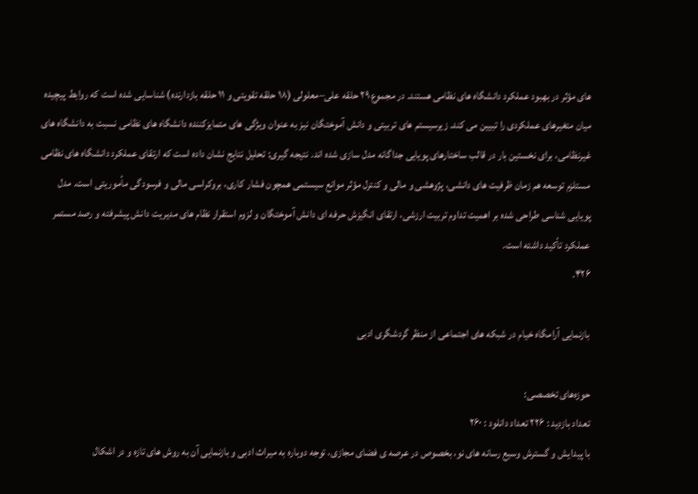های مؤثر در بهبود عملکرد دانشگاه های نظامی هستند. در مجموع ۲۹ حلقه علی–معلولی (۱۸ حلقه تقویتی و ۱۱ حلقه بازدارنده) شناسایی شده است که روابط پیچیده میان متغیرهای عملکردی را تبیین می کند. زیرسیستم های تربیتی و دانش آموختگان نیز به عنوان ویژگی های متمایزکننده دانشگاه های نظامی نسبت به دانشگاه های غیرنظامی، برای نخستین بار در قالب ساختارهای پویایی جداگانه مدل سازی شده اند. نتیجه گیری: تحلیل نتایج نشان داده است که ارتقای عملکرد دانشگاه های نظامی مستلزم توسعه هم زمان ظرفیت های دانشی، پژوهشی و مالی و کنترل مؤثر موانع سیستمی همچون فشار کاری، بروکراسی مالی و فرسودگی مأموریتی است. مدل پویایی شناسی طراحی شده بر اهمیت تداوم تربیت ارزشی، ارتقای انگیزش حرفه ای دانش آموختگان و لزوم استقرار نظام های مدیریت دانش پیشرفته و رصد مستمر عملکرد تأکید داشته است.
۴۲۶.

بازنمایی آرامگاه خیام در شبکه های اجتماعی از منظر گردشگری ادبی

حوزه‌های تخصصی:
تعداد بازدید : ۲۲۶ تعداد دانلود : ۲۶۰
با پیدایش و گسترش وسیع رسانه های نو، بخصوص در عرصه ی فضای مجازی، توجه دوباره به میراث ادبی و بازنمایی آن به روش های تازه و در اشکال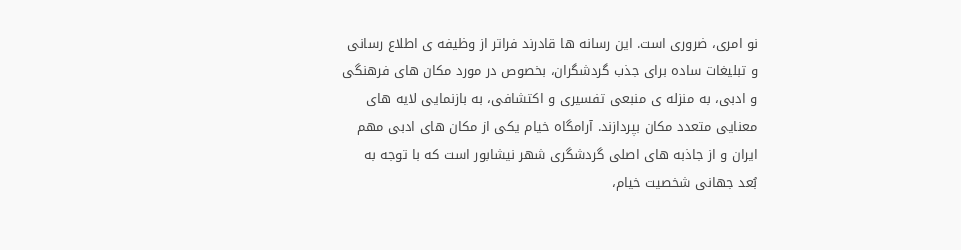نو امری، ضروری است. این رسانه ها قادرند فراتر از وظیفه ی اطلاع رسانی و تبلیغات ساده برای جذب گردشگران، بخصوص در مورد مکان های فرهنگی و ادبی، به منزله ی منبعی تفسیری و اکتشافی، به بازنمایی لایه های معنایی متعدد مکان بپردازند. آرامگاه خیام یکی از مکان های ادبی مهم ایران و از جاذبه های اصلی گردشگری شهر نیشابور است که با توجه به بُعد جهانی شخصیت خیام،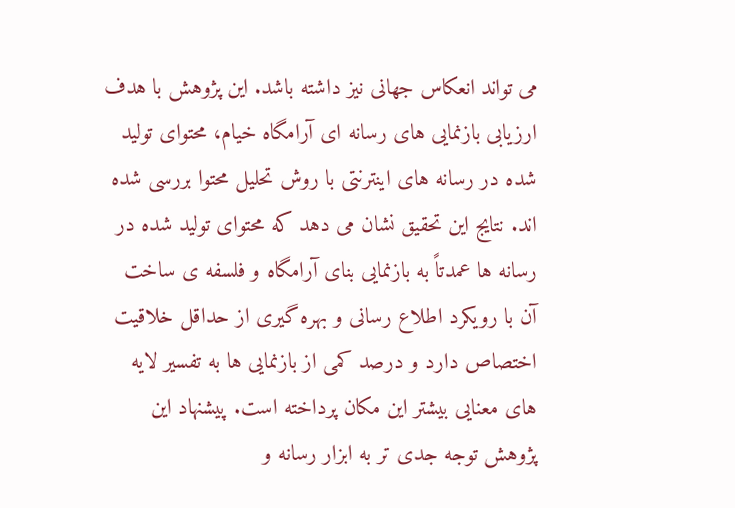می تواند انعکاس جهانی نیز داشته باشد. این پژوهش با هدف ارزیابی بازنمایی های رسانه ای آرامگاه خیام، محتوای تولید شده در رسانه های اینترنتی با روش تحلیل محتوا بررسی شده اند. نتایج این تحقیق نشان می دهد که محتوای تولید شده در رسانه ها عمدتاً به بازنمایی بنای آرامگاه و فلسفه ی ساخت آن با رویکرد اطلاع رسانی و بهره گیری از حداقل خلاقیت اختصاص دارد و درصد کمی از بازنمایی ها به تفسیر لایه های معنایی بیشتر این مکان پرداخته است. پیشنهاد این پژوهش توجه جدی تر به ابزار رسانه و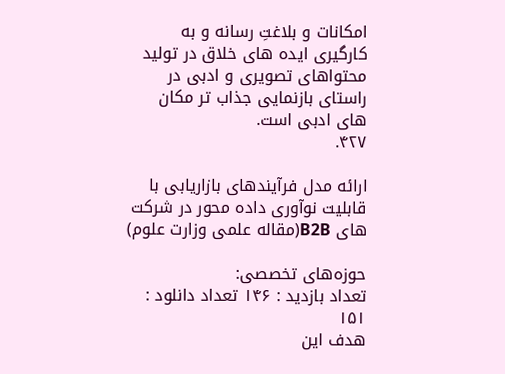امکانات و بلاغتِ رسانه و به کارگیری ایده های خلاق در تولید محتواهای تصویری و ادبی در راستای بازنمایی جذاب تر مکان های ادبی است.
۴۲۷.

ارائه مدل فرآیندهای بازاریابی با قابلیت نوآوری داده محور در شرکت های B2B(مقاله علمی وزارت علوم)

حوزه‌های تخصصی:
تعداد بازدید : ۱۴۶ تعداد دانلود : ۱۵۱
هدف این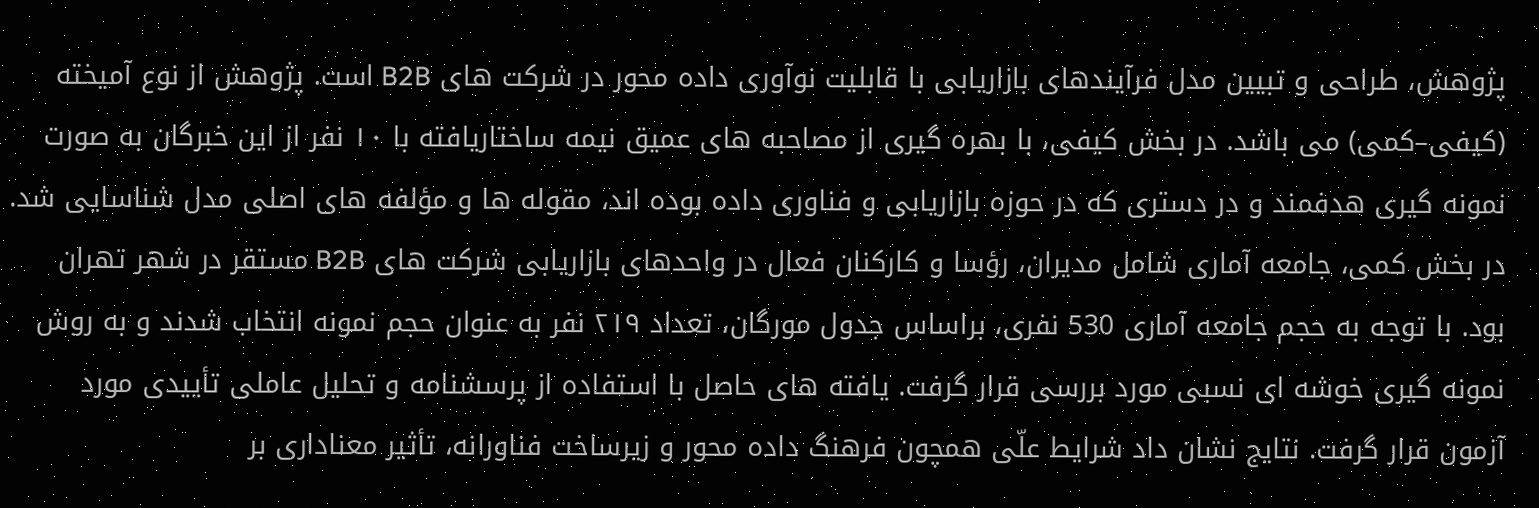پژوهش، طراحی و تبیین مدل فرآیندهای بازاریابی با قابلیت نوآوری داده محور در شرکت های B2B است. پژوهش از نوع آمیخته (کیفی–کمی) می باشد. در بخش کیفی، با بهره گیری از مصاحبه های عمیق نیمه ساختاریافته با ۱۰ نفر از این خبرگان به صورت نمونه گیری هدفمند و در دستری که در حوزه بازاریابی و فناوری داده بوده اند، مقوله ها و مؤلفه های اصلی مدل شناسایی شد. در بخش کمی، جامعه آماری شامل مدیران، رؤسا و کارکنان فعال در واحدهای بازاریابی شرکت های B2B مستقر در شهر تهران بود. با توجه به حجم جامعه آماری 530 نفری، براساس جدول مورگان، تعداد ۲۱۹ نفر به عنوان حجم نمونه انتخاب شدند و به روش نمونه گیری خوشه ای نسبی مورد بررسی قرار گرفت. یافته های حاصل با استفاده از پرسشنامه و تحلیل عاملی تأییدی مورد آزمون قرار گرفت. نتایج نشان داد شرایط علّی همچون فرهنگ داده محور و زیرساخت فناورانه، تأثیر معناداری بر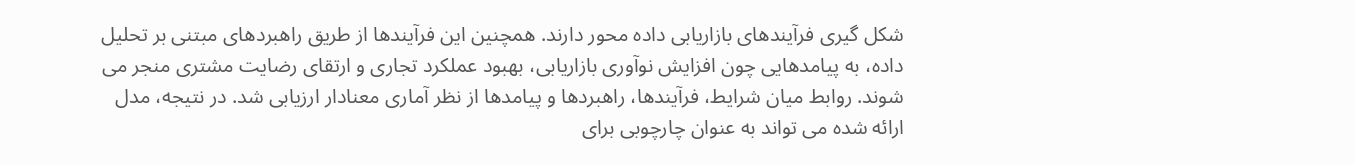شکل گیری فرآیندهای بازاریابی داده محور دارند. همچنین این فرآیندها از طریق راهبردهای مبتنی بر تحلیل داده، به پیامدهایی چون افزایش نوآوری بازاریابی، بهبود عملکرد تجاری و ارتقای رضایت مشتری منجر می شوند. روابط میان شرایط، فرآیندها، راهبردها و پیامدها از نظر آماری معنادار ارزیابی شد. در نتیجه، مدل ارائه شده می تواند به عنوان چارچوبی برای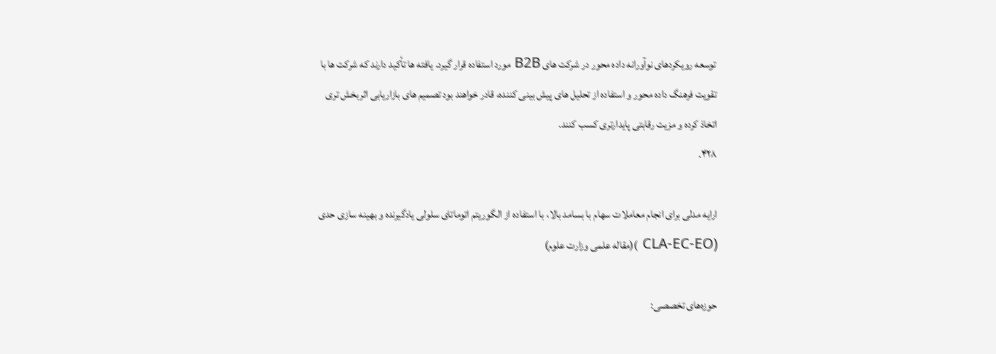توسعه رویکردهای نوآورانه داده محور در شرکت های B2B مورد استفاده قرار گیرد. یافته ها تأکید دارند که شرکت ها با تقویت فرهنگ داده محور و استفاده از تحلیل های پیش بینی کننده، قادر خواهند بود تصمیم های بازاریابی اثربخش تری اتخاذ کرده و مزیت رقابتی پایدارتری کسب کنند.
۴۲۸.

ارایه مدلی برای انجام معاملات سهام با بسامد بالا، با استفاده از الگوریتم اتوماتای سلولی یادگیرنده و بهینه سازی حدی (CLA-EC-EO )(مقاله علمی وزارت علوم)

حوزه‌های تخصصی: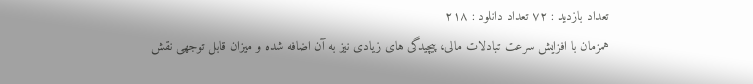تعداد بازدید : ۷۲ تعداد دانلود : ۲۱۸
همزمان با افزایش سرعت تبادلات مالی، پیچیدگی های زیادی نیز به آن اضافه شده و میزان قابل توجهی نقش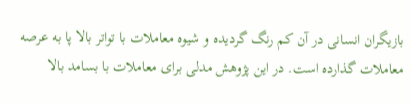بازیگران انسانی در آن کم رنگ گردیده و شیوه معاملات با تواتر بالا پا به عرصه معاملات گذارده است. در این پژوهش مدلی برای معاملات با بسامد بالا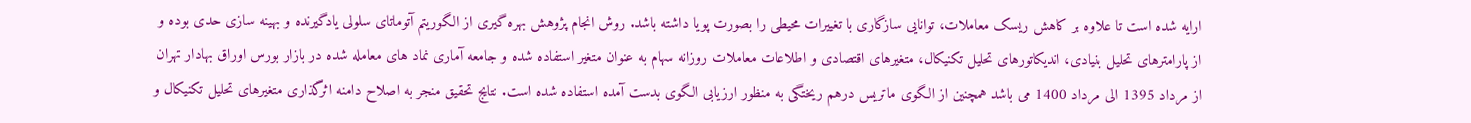ارایه شده است تا علاوه بر کاهش ریسک معاملات، توانایی سازگاری با تغییرات محیطی را بصورت پویا داشته باشد. روش انجام پژوهش بهره گیری از الگوریتم آتوماتای سلولی یادگیرنده و بهینه سازی حدی بوده و از پارامترهای تحلیل بنیادی، اندیکاتورهای تحلیل تکنیکال، متغیرهای اقتصادی و اطلاعات معاملات روزانه سهام به عنوان متغیر استفاده شده و جامعه آماری نماد های معامله شده در بازار بورس اوراق بهادار تهران از مرداد 1395 الی مرداد 1400 می باشد همچنین از الگوی ماتریس درهم ریختگی به منظور ارزیابی الگوی بدست آمده استفاده شده است. نتایج تحقیق منجر به اصلاح دامنه اثرگذاری متغیرهای تحلیل تکنیکال و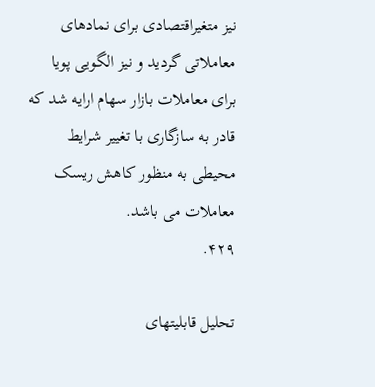نیز متغیراقتصادی برای نمادهای معاملاتی گردید و نیز الگویی پویا برای معاملات بازار سهام ارایه شد که قادر به سازگاری با تغییر شرایط محیطی به منظور کاهش ریسک معاملات می باشد.
۴۲۹.

تحلیل قابلیتهای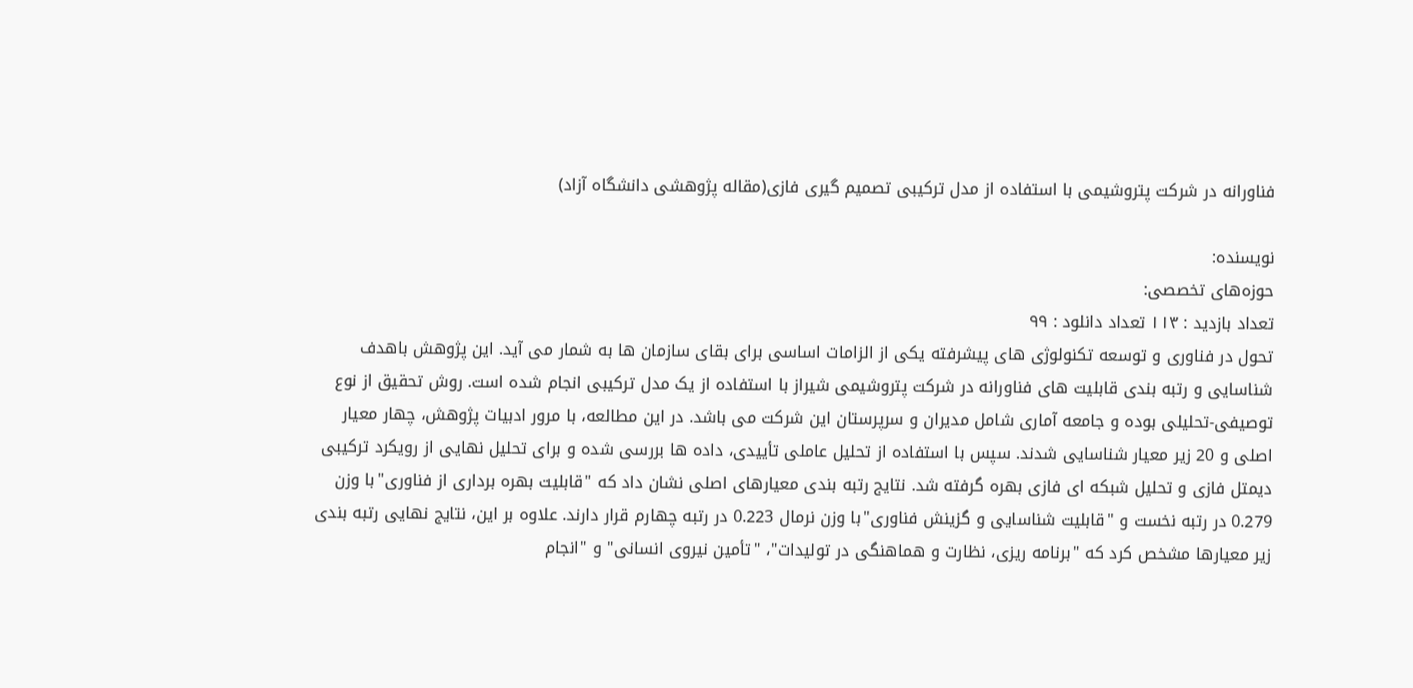فناورانه در شرکت پتروشیمی با استفاده از مدل ترکیبی تصمیم گیری فازی(مقاله پژوهشی دانشگاه آزاد)

نویسنده:
حوزه‌های تخصصی:
تعداد بازدید : ۱۱۳ تعداد دانلود : ۹۹
تحول در فناوری و توسعه تکنولوژی های پیشرفته یکی از الزامات اساسی برای بقای سازمان ها به شمار می آید. این پژوهش باهدف شناسایی و رتبه بندی قابلیت های فناورانه در شرکت پتروشیمی شیراز با استفاده از یک مدل ترکیبی انجام شده است. روش تحقیق از نوع توصیفی-تحلیلی بوده و جامعه آماری شامل مدیران و سرپرستان این شرکت می باشد. در این مطالعه، با مرور ادبیات پژوهش، چهار معیار اصلی و 20 زیر معیار شناسایی شدند. سپس با استفاده از تحلیل عاملی تأییدی، داده ها بررسی شده و برای تحلیل نهایی از رویکرد ترکیبی دیمتل فازی و تحلیل شبکه ای فازی بهره گرفته شد. نتایج رتبه بندی معیارهای اصلی نشان داد که "قابلیت بهره برداری از فناوری"با وزن 0.279 در رتبه نخست و "قابلیت شناسایی و گزینش فناوری"با وزن نرمال 0.223 در رتبه چهارم قرار دارند. علاوه بر این، نتایج نهایی رتبه بندی زیر معیارها مشخص کرد که "برنامه ریزی، نظارت و هماهنگی در تولیدات"، "تأمین نیروی انسانی" و "انجام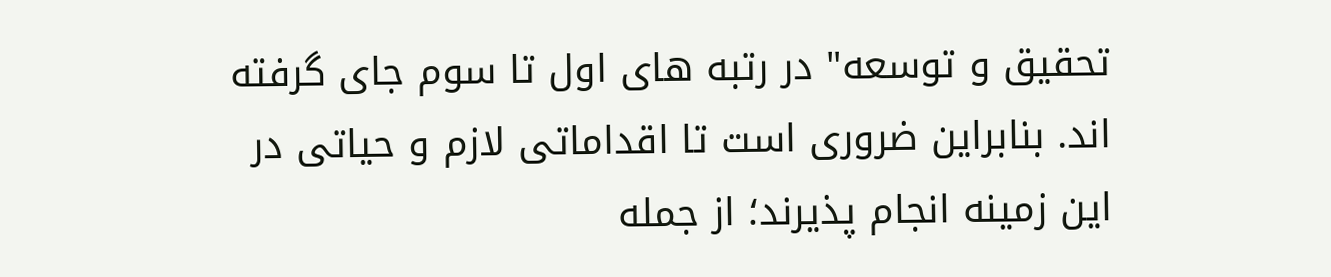تحقیق و توسعه" در رتبه های اول تا سوم جای گرفته اند. بنابراین ضروری است تا اقداماتی لازم و حیاتی در این زمینه انجام پذیرند؛ از جمله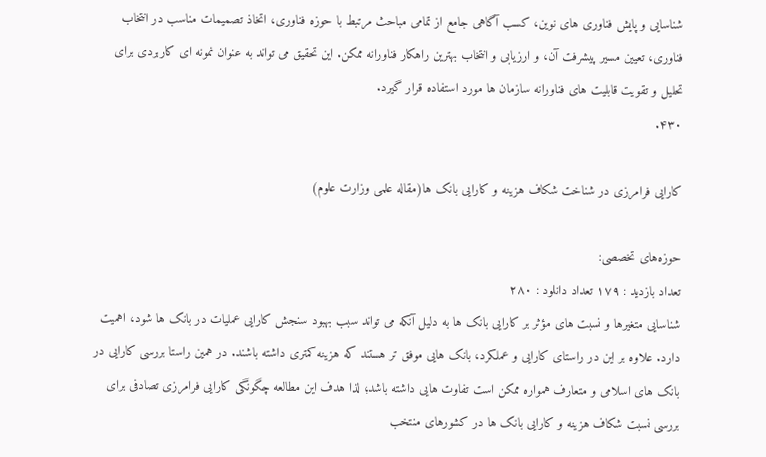شناسایی و پایش فناوری های نوین، کسب آگاهی جامع از تمامی مباحث مرتبط با حوزه فناوری، اتخاذ تصمیمات مناسب در انتخاب فناوری، تعیین مسیر پیشرفت آن، و ارزیابی و انتخاب بهترین راهکار فناورانه ممکن. این تحقیق می تواند به عنوان نمونه ای کاربردی برای تحلیل و تقویت قابلیت های فناورانه سازمان ها مورد استفاده قرار گیرد.
۴۳۰.

کارایی فرامرزی در شناخت شکاف هزینه و کارایی بانک ها(مقاله علمی وزارت علوم)

حوزه‌های تخصصی:
تعداد بازدید : ۱۷۹ تعداد دانلود : ۲۸۰
شناسایی متغیرها و نسبت های مؤثر بر کارایی بانک ها به دلیل آنکه می تواند سبب بهبود سنجش کارایی عملیات در بانک ها شود، اهمیت دارد. علاوه بر این در راستای کارایی و عملکرد، بانک هایی موفق تر هستند که هزینه کمتری داشته باشند. در همین راستا بررسی کارایی در بانک های اسلامی و متعارف همواره ممکن است تفاوت هایی داشته باشد؛ لذا هدف این مطالعه چگونگی کارایی فرامرزی تصادفی برای بررسی نسبت شکاف هزینه و کارایی بانک ها در کشورهای منتخب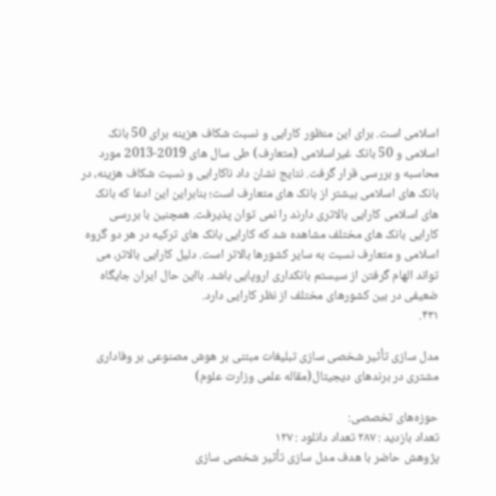اسلامی است. برای این منظور کارایی و نسبت شکاف هزینه برای 50 بانک اسلامی و 50 بانک غیراسلامی (متعارف) طی سال های 2019-2013 مورد محاسبه و بررسی قرار گرفت. نتایج نشان داد ناکارایی و نسبت شکاف هزینه، در بانک های اسلامی بیشتر از بانک های متعارف است؛ بنابراین این ادعا که بانک های اسلامی کارایی بالاتری دارند را نمی توان پذیرفت. همچنین با بررسی کارایی بانک های مختلف مشاهده شد که کارایی بانک های ترکیه در هر دو گروه اسلامی و متعارف نسبت به سایر کشورها بالاتر است. دلیل کارایی بالاتر، می تواند الهام گرفتن از سیستم بانکداری اروپایی باشد. بااین حال ایران جایگاه ضعیفی در بین کشورهای مختلف از نظر کارایی دارد.
۴۳۱.

مدل سازی تأثیر شخصی سازی تبلیغات مبتنی بر هوش مصنوعی بر وفاداری مشتری در برندهای دیجیتال(مقاله علمی وزارت علوم)

حوزه‌های تخصصی:
تعداد بازدید : ۲۸۷ تعداد دانلود : ۱۲۷
پژوهش حاضر با هدف مدل سازی تأثیر شخصی سازی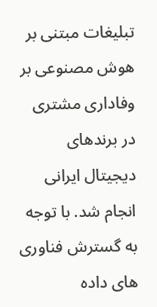تبلیغات مبتنی بر هوش مصنوعی بر وفاداری مشتری در برندهای دیجیتال ایرانی انجام شد. با توجه به گسترش فناوری های داده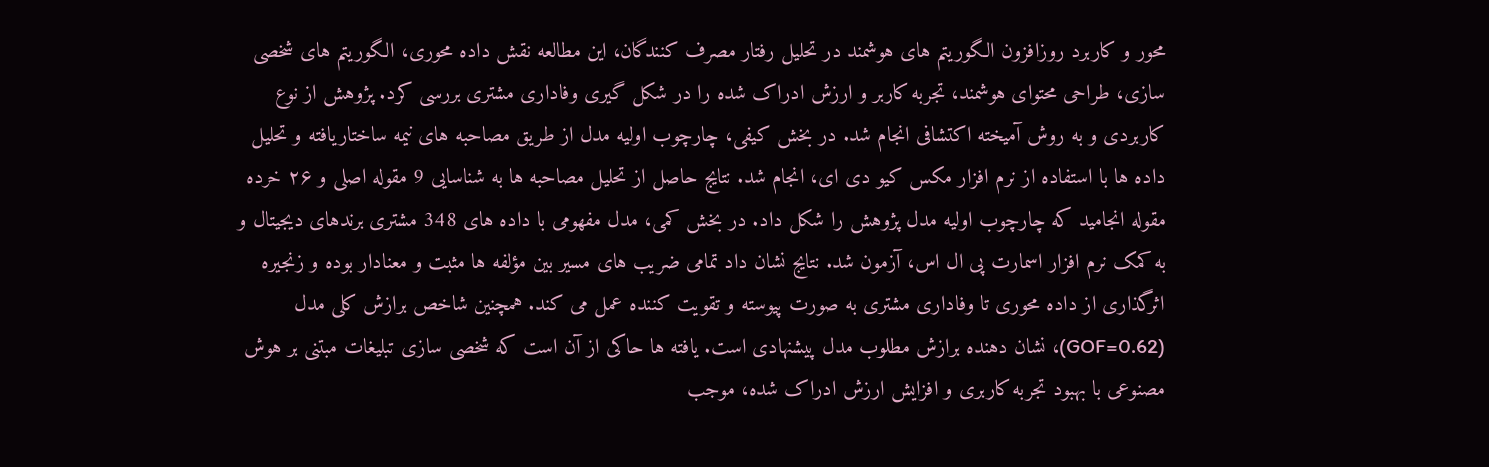محور و کاربرد روزافزون الگوریتم های هوشمند در تحلیل رفتار مصرف کنندگان، این مطالعه نقش داده محوری، الگوریتم های شخصی سازی، طراحی محتوای هوشمند، تجربه کاربر و ارزش ادراک شده را در شکل گیری وفاداری مشتری بررسی کرد. پژوهش از نوع کاربردی و به روش آمیخته اکتشافی انجام شد. در بخش کیفی، چارچوب اولیه مدل از طریق مصاحبه های نیمه ساختاریافته و تحلیل داده ها با استفاده از نرم افزار مکس کیو دی ای، انجام شد. نتایج حاصل از تحلیل مصاحبه ها به شناسایی 9 مقوله اصلی و ۲۶ خرده مقوله انجامید که چارچوب اولیه مدل پژوهش را شکل داد. در بخش کمی، مدل مفهومی با داده های 348 مشتری برندهای دیجیتال و به کمک نرم افزار اسمارت پی ال اس، آزمون شد. نتایج نشان داد تمامی ضریب های مسیر بین مؤلفه ها مثبت و معنادار بوده و زنجیره اثرگذاری از داده محوری تا وفاداری مشتری به صورت پیوسته و تقویت کننده عمل می کند. همچنین شاخص برازش کلی مدل (0.62=GOF)، نشان دهنده برازش مطلوب مدل پیشنهادی است. یافته ها حاکی از آن است که شخصی سازی تبلیغات مبتنی بر هوش مصنوعی با بهبود تجربه کاربری و افزایش ارزش ادراک شده، موجب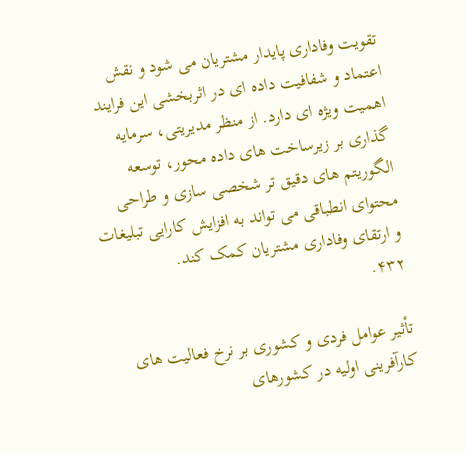تقویت وفاداری پایدار مشتریان می شود و نقش اعتماد و شفافیت داده ای در اثربخشی این فرایند اهمیت ویژه ای دارد. از منظر مدیریتی، سرمایه گذاری بر زیرساخت های داده محور، توسعه الگوریتم های دقیق تر شخصی سازی و طراحی محتوای انطباقی می تواند به افزایش کارایی تبلیغات و ارتقای وفاداری مشتریان کمک کند.
۴۳۲.

تأثیر عوامل فردی و کشوری بر نرخ فعالیت های کارآفرینی اولیه در کشورهای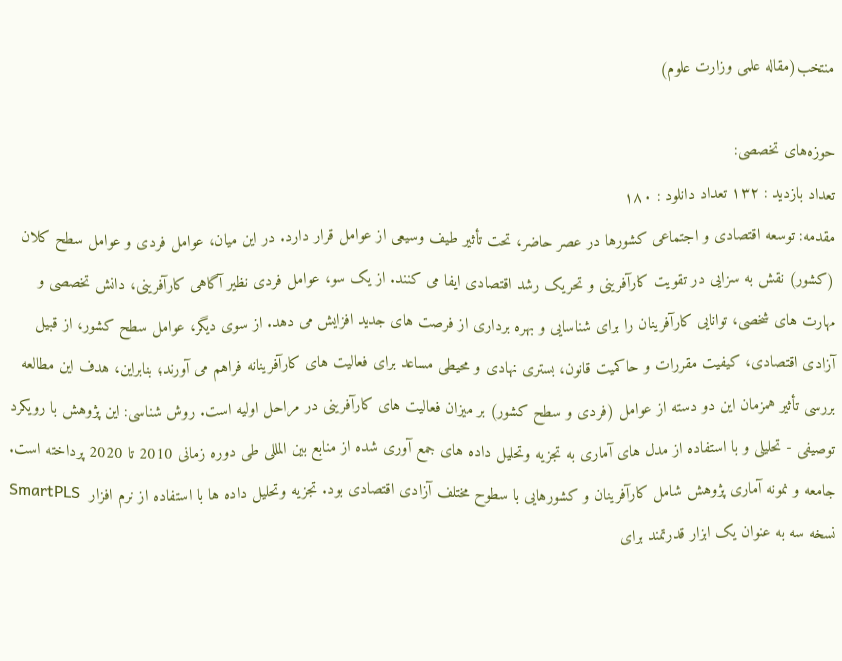منتخب(مقاله علمی وزارت علوم)

حوزه‌های تخصصی:
تعداد بازدید : ۱۳۲ تعداد دانلود : ۱۸۰
مقدمه: توسعه اقتصادی و اجتماعی کشورها در عصر حاضر، تحت تأثیر طیف وسیعی از عوامل قرار دارد. در این میان، عوامل فردی و عوامل سطح کلان (کشور) نقش به سزایی در تقویت کارآفرینی و تحریک رشد اقتصادی ایفا می کنند. از یک سو، عوامل فردی نظیر آگاهی کارآفرینی، دانش تخصصی و مهارت های شخصی، توانایی کارآفرینان را برای شناسایی و بهره برداری از فرصت های جدید افزایش می دهد. از سوی دیگر، عوامل سطح کشور، از قبیل آزادی اقتصادی، کیفیت مقررات و حاکمیت قانون، بستری نهادی و محیطی مساعد برای فعالیت های کارآفرینانه فراهم می آورند؛ بنابراین، هدف این مطالعه بررسی تأثیر همزمان این دو دسته از عوامل (فردی و سطح کشور) بر میزان فعالیت های کارآفرینی در مراحل اولیه است. روش شناسی: این پژوهش با رویکرد توصیفی - تحلیلی و با استفاده از مدل های آماری به تجزیه وتحلیل داده های جمع آوری شده از منابع بین المللی طی دوره زمانی 2010 تا 2020 پرداخته است. جامعه و نمونه آماری پژوهش شامل کارآفرینان و کشورهایی با سطوح مختلف آزادی اقتصادی بود. تجزیه وتحلیل داده ها با استفاده از نرم افزار  SmartPLS نسخه سه به عنوان یک ابزار قدرتمند برای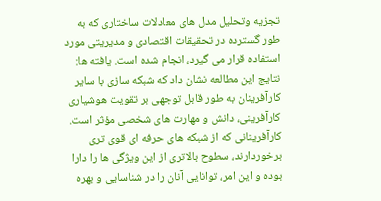تجزیه وتحلیل مدل های معادلات ساختاری که به طور گسترده در تحقیقات اقتصادی و مدیریتی مورد استفاده قرار می گیرد، انجام شده است. یافته ها: نتایج این مطالعه نشان داد که شبکه سازی با سایر کارآفرینان به طور قابل توجهی بر تقویت هوشیاری کارآفرینی، دانش و مهارت های شخصی مؤثر است. کارآفرینانی که از شبکه های حرفه ای قوی تری برخوردارند، سطوح بالاتری از این ویژگی ها را دارا بوده و این امر، توانایی آنان را در شناسایی و بهره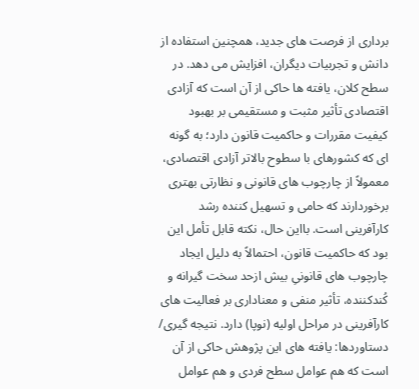برداری از فرصت های جدید، همچنین استفاده از دانش و تجربیات دیگران، افزایش می دهد. در سطح کلان، یافته ها حاکی از آن است که آزادی اقتصادی تأثیر مثبت و مستقیمی بر بهبود کیفیت مقررات و حاکمیت قانون دارد؛ به گونه ای که کشورهای با سطوح بالاتر آزادی اقتصادی، معمولاً از چارچوب های قانونی و نظارتی بهتری برخوردارند که حامی و تسهیل کننده رشد کارآفرینی است. بااین حال، نکته قابل تأمل این بود که حاکمیت قانون، احتمالاً به دلیل ایجاد چارچوب های قانونیِ بیش ازحد سخت گیرانه و کُندکننده، تأثیر منفی و معناداری بر فعالیت های کارآفرینی در مراحل اولیه (نوپا) دارد. نتیجه گیری/ دستاوردها: یافته های این پژوهش حاکی از آن است که هم عوامل سطح فردی و هم عوامل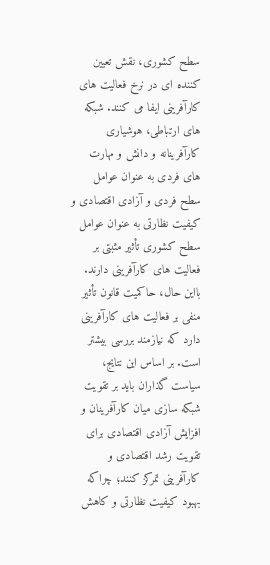سطح کشوری، نقش تعیین کننده ای در نرخ فعالیت های کارآفرینی ایفا می کنند. شبکه های ارتباطی، هوشیاری کارآفرینانه و دانش و مهارت های فردی به عنوان عوامل سطح فردی و آزادی اقتصادی و کیفیت نظارتی به عنوان عوامل سطح کشوری تأثیر مثبتی بر فعالیت های کارآفرینی دارند. بااین حال، حاکمیت قانون تأثیر منفی بر فعالیت های کارآفرینی دارد که نیازمند بررسی بیشتر است. بر اساس این نتایج، سیاست گذاران باید بر تقویت شبکه سازی میان کارآفرینان و افزایش آزادی اقتصادی برای تقویت رشد اقتصادی و کارآفرینی تمرکز کنند؛ چراکه بهبود کیفیت نظارتی و کاهش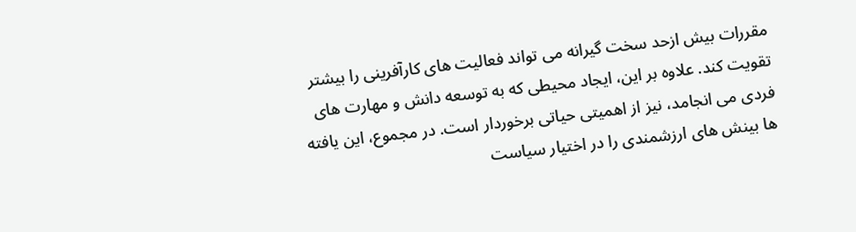مقررات بیش ازحد سخت گیرانه می تواند فعالیت های کارآفرینی را بیشتر تقویت کند. علاوه بر این، ایجاد محیطی که به توسعه دانش و مهارت های فردی می انجامد، نیز از اهمیتی حیاتی برخوردار است. در مجموع، این یافته ها بینش های ارزشمندی را در اختیار سیاست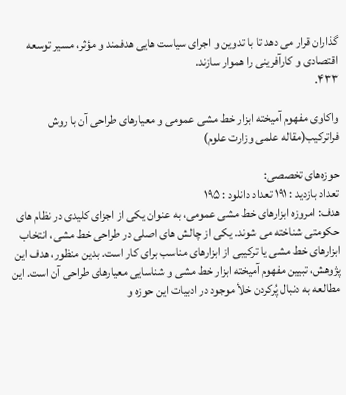گذاران قرار می دهد تا با تدوین و اجرای سیاست هایی هدفمند و مؤثر، مسیر توسعه اقتصادی و کارآفرینی را هموار سازند.
۴۳۳.

واکاوی مفهوم آمیخته ابزار خط مشی عمومی و معیارهای طراحی آن با روش فراترکیب(مقاله علمی وزارت علوم)

حوزه‌های تخصصی:
تعداد بازدید : ۱۹۱ تعداد دانلود : ۱۹۵
هدف: امروزه ابزارهای خط مشی عمومی، به عنوان یکی از اجزای کلیدی در نظام های حکومتی شناخته می شوند. یکی از چالش های اصلی در طراحی خط مشی، انتخاب ابزارهای خط مشی یا ترکیبی از ابزارهای مناسب برای کار است. بدین منظور، هدف این پژوهش، تبیین مفهوم آمیخته ابزار خط مشی و شناسایی معیارهای طراحی آن است. این مطالعه به دنبال پُرکردن خلأ موجود در ادبیات این حوزه و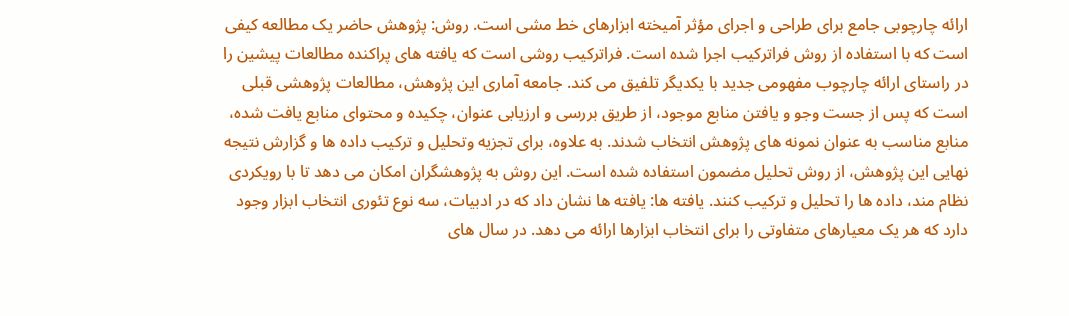ارائه چارچوبی جامع برای طراحی و اجرای مؤثر آمیخته ابزارهای خط مشی است. روش: پژوهش حاضر یک مطالعه کیفی است که با استفاده از روش فراترکیب اجرا شده است. فراترکیب روشی است که یافته های پراکنده مطالعات پیشین را در راستای ارائه چارچوب مفهومی جدید با یکدیگر تلفیق می کند. جامعه آماری این پژوهش، مطالعات پژوهشی قبلی است که پس از جست وجو و یافتن منابع موجود، از طریق بررسی و ارزیابی عنوان، چکیده و محتوای منابع یافت شده، منابع مناسب به عنوان نمونه های پژوهش انتخاب شدند. به علاوه، برای تجزیه وتحلیل و ترکیب داده ها و گزارش نتیجه نهایی این پژوهش، از روش تحلیل مضمون استفاده شده است. این روش به پژوهشگران امکان می دهد تا با رویکردی نظام مند، داده ها را تحلیل و ترکیب کنند. یافته ها: یافته ها نشان داد که در ادبیات، سه نوع تئوری انتخاب ابزار وجود دارد که هر یک معیارهای متفاوتی را برای انتخاب ابزارها ارائه می دهد. در سال های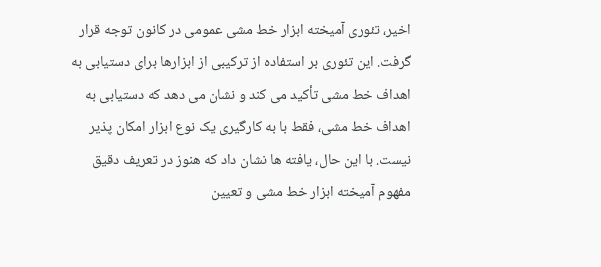اخیر، تئوری آمیخته ابزار خط مشی عمومی در کانون توجه قرار گرفت. این تئوری بر استفاده از ترکیبی از ابزارها برای دستیابی به اهداف خط مشی تأکید می کند و نشان می دهد که دستیابی به اهداف خط مشی، فقط با به کارگیری یک نوع ابزار امکان پذیر نیست. با این حال، یافته ها نشان داد که هنوز در تعریف دقیق مفهوم آمیخته ابزار خط مشی و تعیین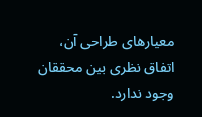معیارهای طراحی آن، اتفاق نظری بین محققان وجود ندارد.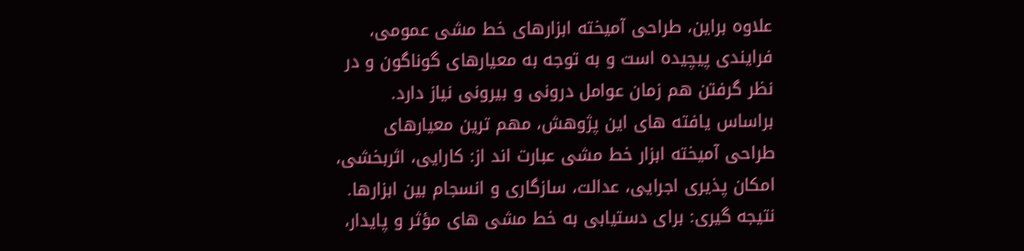علاوه براین، طراحی آمیخته ابزارهای خط مشی عمومی، فرایندی پیچیده است و به توجه به معیارهای گوناگون و در نظر گرفتن هم زمان عوامل درونی و بیرونی نیاز دارد. براساس یافته های این پژوهش، مهم ترین معیارهای طراحی آمیخته ابزار خط مشی عبارت اند از: کارایی، اثربخشی، امکان پذیری اجرایی، عدالت، سازگاری و انسجام بین ابزارها. نتیجه گیری: برای دستیابی به خط مشی های مؤثر و پایدار،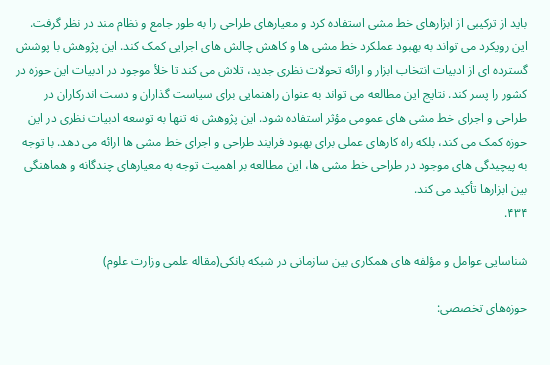باید از ترکیبی از ابزارهای خط مشی استفاده کرد و معیارهای طراحی را به طور جامع و نظام مند در نظر گرفت. این رویکرد می تواند به بهبود عملکرد خط مشی ها و کاهش چالش های اجرایی کمک کند. این پژوهش با پوشش گسترده ای از ادبیات انتخاب ابزار و ارائه تحولات نظری جدید، تلاش می کند تا خلأ موجود در ادبیات این حوزه در کشور را پسر کند. نتایج این مطالعه می تواند به عنوان راهنمایی برای سیاست گذاران و دست اندرکاران در طراحی و اجرای خط مشی های عمومی مؤثر استفاده شود. این پژوهش نه تنها به توسعه ادبیات نظری در این حوزه کمک می کند، بلکه راه کارهای عملی برای بهبود فرایند طراحی و اجرای خط مشی ها ارائه می دهد. با توجه به پیچیدگی های موجود در طراحی خط مشی ها، این مطالعه بر اهمیت توجه به معیارهای چندگانه و هماهنگی بین ابزارها تأکید می کند.
۴۳۴.

شناسایی عوامل و مؤلفه های همکاری بین سازمانی در شبکه بانکی(مقاله علمی وزارت علوم)

حوزه‌های تخصصی: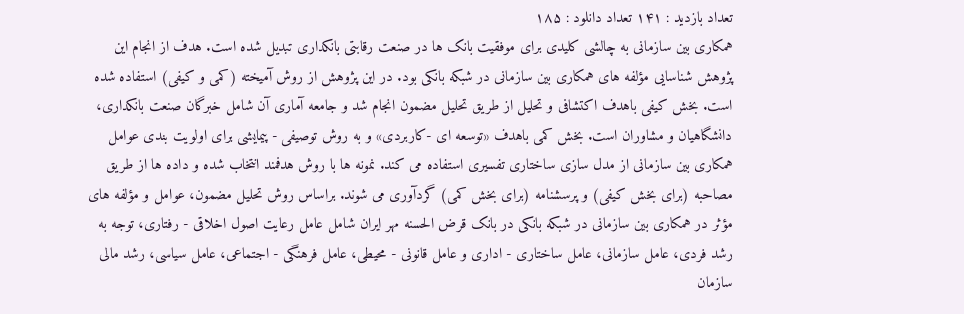تعداد بازدید : ۱۴۱ تعداد دانلود : ۱۸۵
همکاری بین سازمانی به چالشی کلیدی برای موفقیت بانک ها در صنعت رقابتی بانکداری تبدیل شده است. هدف از انجام این پژوهش شناسایی مؤلفه های همکاری بین سازمانی در شبکه بانکی بود. در این پژوهش از روش آمیخته (کمی و کیفی) استفاده شده است. بخش کیفی باهدف اکتشافی و تحلیل از طریق تحلیل مضمون انجام شد و جامعه آماری آن شامل خبرگان صنعت بانکداری، دانشگاهیان و مشاوران است. بخش کمی باهدف «توسعه ای -کاربردی» و به روش توصیفی - پیمایشی برای اولویت بندی عوامل همکاری بین سازمانی از مدل سازی ساختاری تفسیری استفاده می کند. نمونه ها با روش هدفمند انتخاب شده و داده ها از طریق مصاحبه (برای بخش کیفی) و پرسشنامه (برای بخش کمی) گردآوری می شوند. براساس روش تحلیل مضمون، عوامل و مؤلفه های مؤثر در همکاری بین سازمانی در شبکه بانکی در بانک قرض الحسنه مهر ایران شامل عامل رعایت اصول اخلاقی - رفتاری، توجه به رشد فردی، عامل سازمانی، عامل ساختاری - اداری و عامل قانونی - محیطی، عامل فرهنگی - اجتماعی، عامل سیاسی، رشد مالی سازمان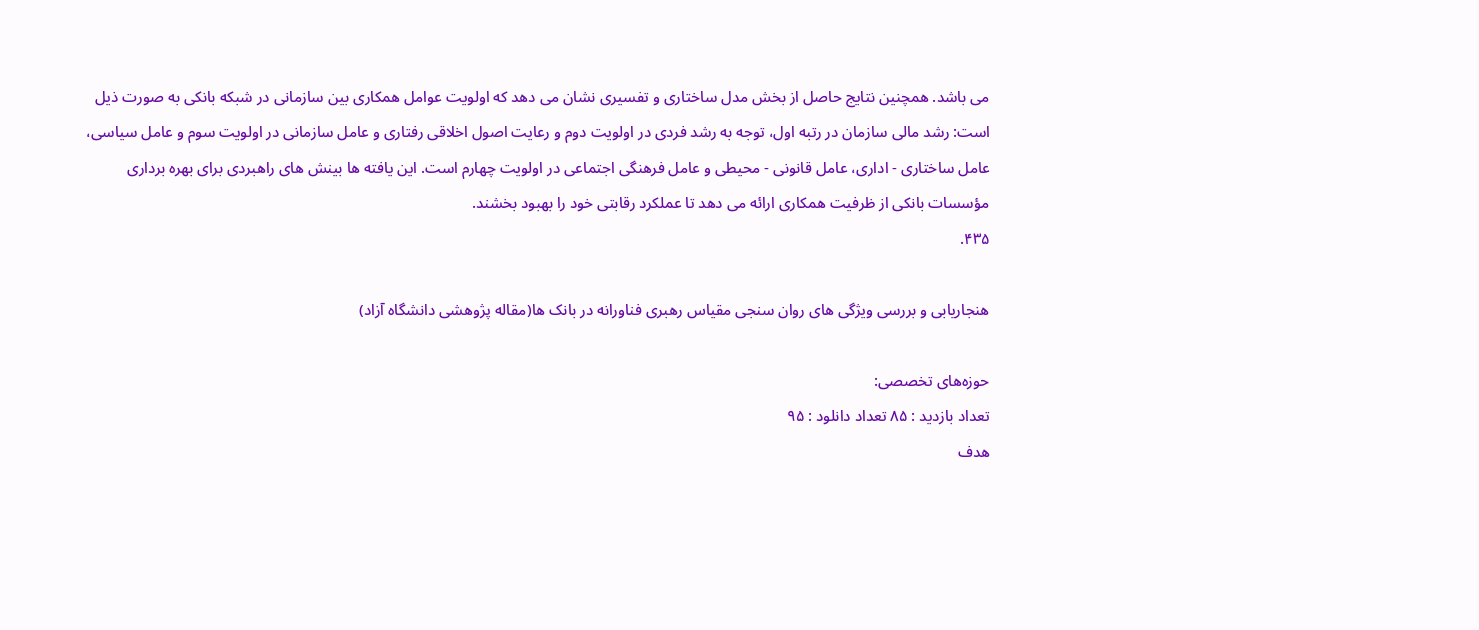می باشد. همچنین نتایج حاصل از بخش مدل ساختاری و تفسیری نشان می دهد که اولویت عوامل همکاری بین سازمانی در شبکه بانکی به صورت ذیل است: رشد مالی سازمان در رتبه اول، توجه به رشد فردی در اولویت دوم و رعایت اصول اخلاقی رفتاری و عامل سازمانی در اولویت سوم و عامل سیاسی، عامل ساختاری - اداری، عامل قانونی - محیطی و عامل فرهنگی اجتماعی در اولویت چهارم است. این یافته ها بینش های راهبردی برای بهره برداری مؤسسات بانکی از ظرفیت همکاری ارائه می دهد تا عملکرد رقابتی خود را بهبود بخشند.
۴۳۵.

هنجاریابی و بررسی ویژگی های روان سنجی مقیاس رهبری فناورانه در بانک ها(مقاله پژوهشی دانشگاه آزاد)

حوزه‌های تخصصی:
تعداد بازدید : ۸۵ تعداد دانلود : ۹۵
هدف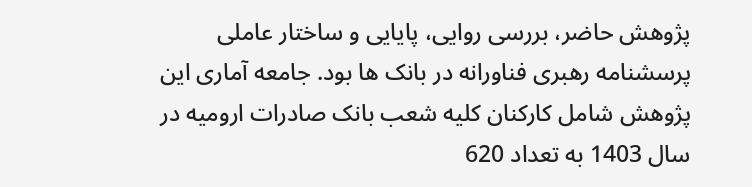پژوهش حاضر، بررسی روایی، پایایی و ساختار عاملی پرسشنامه رهبری فناورانه در بانک ها بود. جامعه آماری این پژوهش شامل کارکنان کلیه شعب بانک صادرات ارومیه در سال 1403 به تعداد 620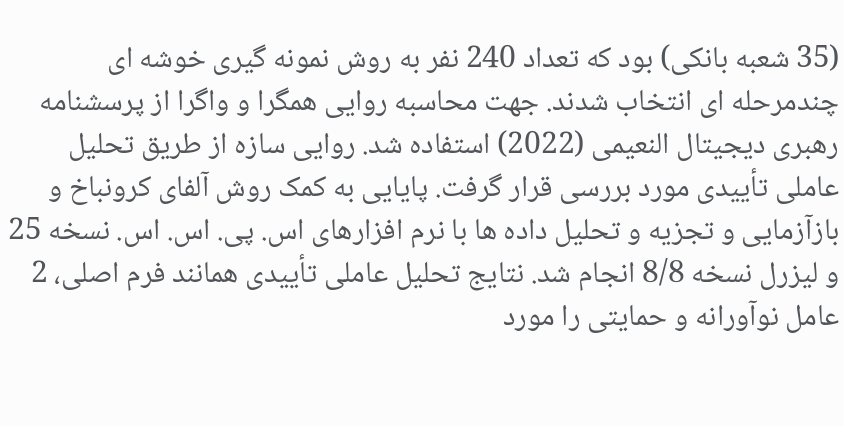(35 شعبه بانکی) بود که تعداد 240 نفر به روش نمونه گیری خوشه ای چندمرحله ای انتخاب شدند. جهت محاسبه روایی همگرا و واگرا از پرسشنامه رهبری دیجیتال النعیمی (2022) استفاده شد. روایی سازه از طریق تحلیل عاملی تأییدی مورد بررسی قرار گرفت. پایایی به کمک روش آلفای کرونباخ و بازآزمایی و تجزیه و تحلیل داده ها با نرم افزارهای اس. پی. اس. اس. نسخه 25 و لیزرل نسخه 8/8 انجام شد. نتایج تحلیل عاملی تأییدی همانند فرم اصلی، 2 عامل نوآورانه و حمایتی را مورد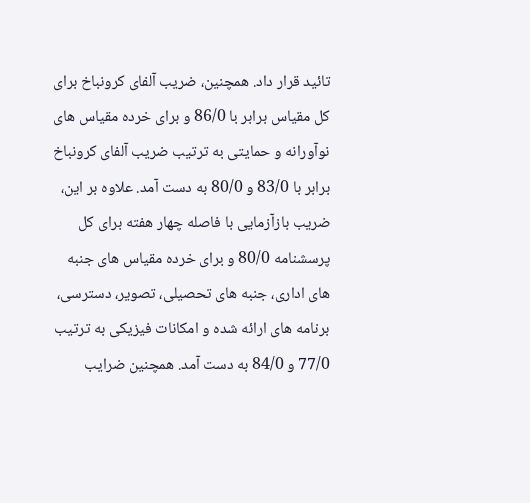تائید قرار داد. همچنین، ضریب آلفای کرونباخ برای کل مقیاس برابر با 86/0 و برای خرده مقیاس های نوآورانه و حمایتی به ترتیب ضریب آلفای کرونباخ برابر با 83/0 و 80/0 به دست آمد. علاوه بر این، ضریب بازآزمایی با فاصله چهار هفته برای کل پرسشنامه 80/0 و برای خرده مقیاس های جنبه های اداری، جنبه های تحصیلی، تصویر، دسترسی، برنامه های ارائه شده و امکانات فیزیکی به ترتیب 77/0 و 84/0 به دست آمد. همچنین ضرایب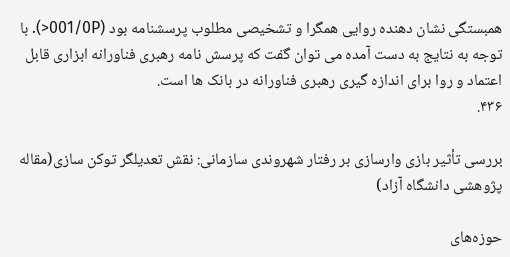همبستگی نشان دهنده روایی همگرا و تشخیصی مطلوب پرسشنامه بود (001/0P<). با توجه به نتایج به دست آمده می توان گفت که پرسش نامه رهبری فناورانه ابزاری قابل اعتماد و روا برای اندازه گیری رهبری فناورانه در بانک ها است.
۴۳۶.

بررسی تأثیر بازی وارسازی بر رفتار شهروندی سازمانی: نقش تعدیلگر توکن سازی(مقاله پژوهشی دانشگاه آزاد)

حوزه‌های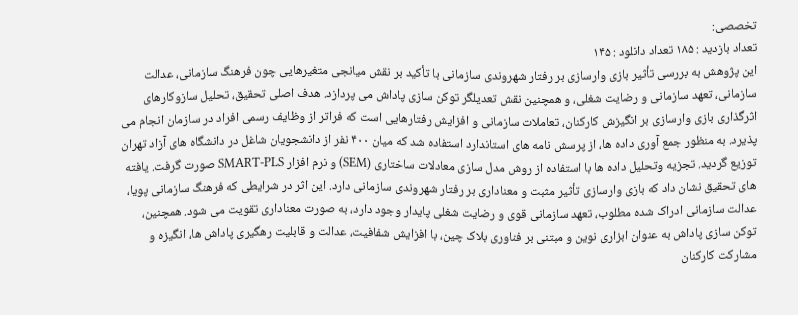تخصصی:
تعداد بازدید : ۱۸۵ تعداد دانلود : ۱۴۵
این پژوهش به بررسی تأثیر بازی وارسازی بر رفتار شهروندی سازمانی با تأکید بر نقش میانجی متغیرهایی چون فرهنگ سازمانی، عدالت سازمانی، تعهد سازمانی و رضایت شغلی، و همچنین نقش تعدیلگر توکن سازی پاداش می پردازد. هدف اصلی تحقیق، تحلیل سازوکارهای اثرگذاری بازی وارسازی بر انگیزش کارکنان، تعاملات سازمانی و افزایش رفتارهایی است که فراتر از وظایف رسمی افراد در سازمان انجام می پذیرد. به منظور جمع آوری داده ها، از پرسش نامه های استاندارد استفاده شد که میان ۴۰۰ نفر از دانشجویان شاغل در دانشگاه های آزاد تهران توزیع گردید. تجزیه وتحلیل داده ها با استفاده از روش مدل سازی معادلات ساختاری (SEM) و نرم افزار SMART-PLS صورت گرفت. یافته های تحقیق نشان داد که بازی وارسازی تأثیر مثبت و معناداری بر رفتار شهروندی سازمانی دارد. این اثر در شرایطی که فرهنگ سازمانی پویا، عدالت سازمانی ادراک شده مطلوب، تعهد سازمانی قوی و رضایت شغلی پایدار وجود دارد، به صورت معناداری تقویت می شود. همچنین، توکن سازی پاداش به عنوان ابزاری نوین و مبتنی بر فناوری بلاک چین، با افزایش شفافیت، عدالت و قابلیت رهگیری پاداش ها، انگیزه و مشارکت کارکنان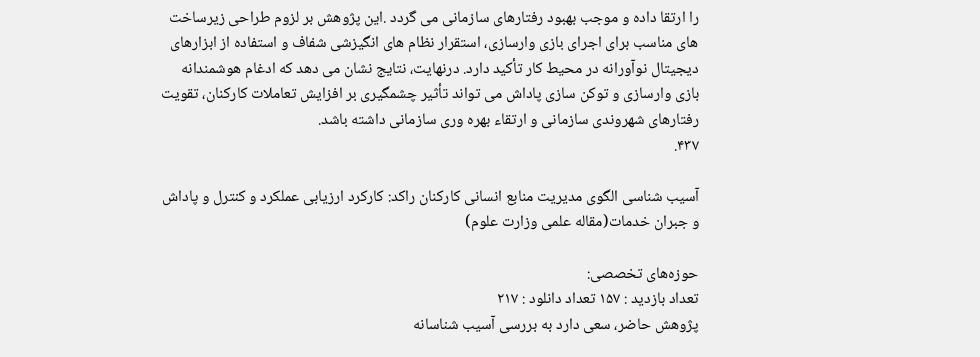را ارتقا داده و موجب بهبود رفتارهای سازمانی می گردد .این پژوهش بر لزوم طراحی زیرساخت های مناسب برای اجرای بازی وارسازی، استقرار نظام های انگیزشی شفاف و استفاده از ابزارهای دیجیتال نوآورانه در محیط کار تأکید دارد. درنهایت، نتایج نشان می دهد که ادغام هوشمندانه بازی وارسازی و توکن سازی پاداش می تواند تأثیر چشمگیری بر افزایش تعاملات کارکنان، تقویت رفتارهای شهروندی سازمانی و ارتقاء بهره وری سازمانی داشته باشد.
۴۳۷.

آسیب شناسی الگوی مدیریت منابع انسانی کارکنان راکد: کارکرد ارزیابی عملکرد و کنترل و پاداش و جبران خدمات(مقاله علمی وزارت علوم)

حوزه‌های تخصصی:
تعداد بازدید : ۱۵۷ تعداد دانلود : ۲۱۷
پژوهش حاضر، سعی دارد به بررسی آسیب شناسانه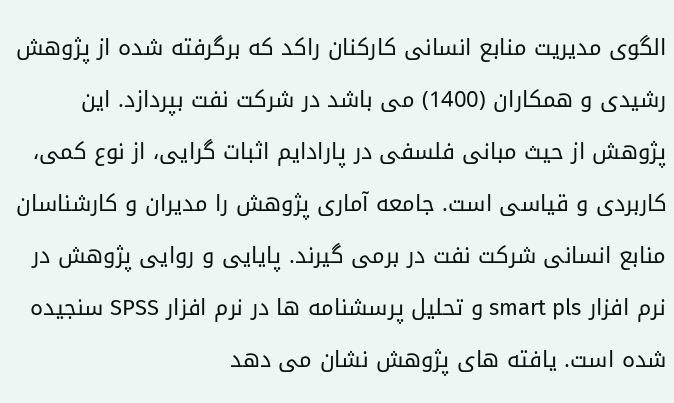الگوی مدیریت منابع انسانی کارکنان راکد که برگرفته شده از پژوهش رشیدی و همکاران (1400) می باشد در شرکت نفت بپردازد. این پژوهش از حیث مبانی فلسفی در پارادایم اثبات گرایی، از نوع کمی، کاربردی و قیاسی است. جامعه آماری پژوهش را مدیران و کارشناسان منابع انسانی شرکت نفت در برمی گیرند. پایایی و روایی پژوهش در نرم افزار smart pls و تحلیل پرسشنامه ها در نرم افزار SPSS سنجیده شده است. یافته های پژوهش نشان می دهد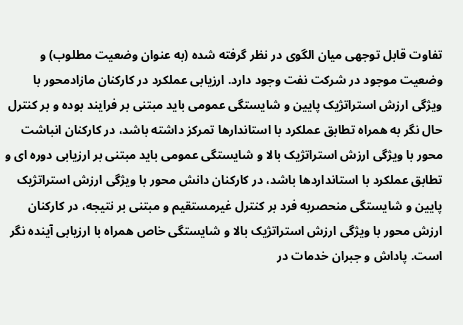تفاوت قابل توجهی میان الگوی در نظر گرفته شده (به عنوان وضعیت مطلوب) و وضعیت موجود در شرکت نفت وجود دارد. ارزیابی عملکرد در کارکنان مازادمحور با ویژگی ارزش استراتژیک پایین و شایستگی عمومی باید مبتنی بر فرایند بوده و بر کنترل حال نگر به همراه تطابق عملکرد با استاندارها تمرکز داشته باشد، در کارکنان انباشت محور با ویژگی ارزش استراتژیک بالا و شایستگی عمومی باید مبتنی بر ارزیابی دوره ای و تطابق عملکرد با استانداردها باشد، در کارکنان دانش محور با ویژگی ارزش استراتژیک پایین و شایستگی منحصربه فرد بر کنترل غیرمستقیم و مبتنی بر نتیجه، در کارکنان ارزش محور با ویژگی ارزش استراتژیک بالا و شایستگی خاص همراه با ارزیابی آینده نگر است. پاداش و جبران خدمات در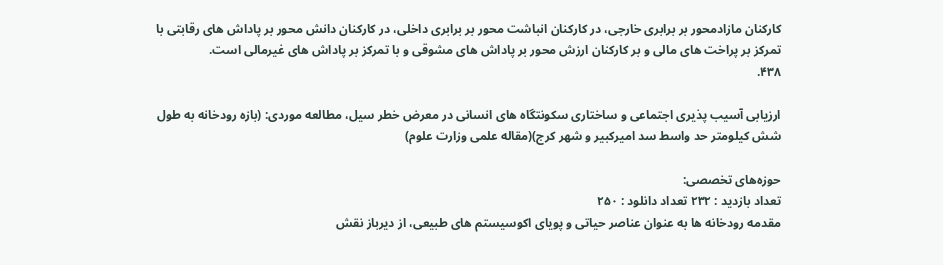کارکنان مازادمحور بر برابری خارجی، در کارکنان انباشت محور بر برابری داخلی، در کارکنان دانش محور بر پاداش های رقابتی با تمرکز بر پراخت های مالی و بر کارکنان ارزش محور بر پاداش های مشوقی و با تمرکز بر پاداش های غیرمالی است.
۴۳۸.

ارزیابی آسیب پذیری اجتماعی و ساختاری سکونتگاه های انسانی در معرض خطر سیل، مطالعه موردی: (بازه رودخانه به طول شش کیلومتر حد واسط سد امیرکبیر و شهر کرج)(مقاله علمی وزارت علوم)

حوزه‌های تخصصی:
تعداد بازدید : ۲۳۲ تعداد دانلود : ۲۵۰
مقدمه رودخانه ها به عنوان عناصر حیاتی و پویای اکوسیستم های طبیعی، از دیرباز نقش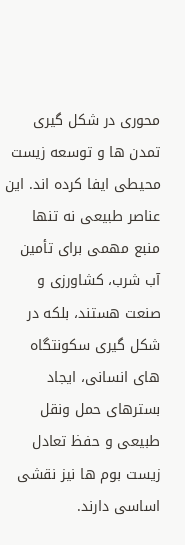محوری در شکل گیری تمدن ها و توسعه زیست محیطی ایفا کرده اند. این عناصر طبیعی نه تنها منبع مهمی برای تأمین آب شرب، کشاورزی و صنعت هستند، بلکه در شکل گیری سکونتگاه های انسانی، ایجاد بسترهای حمل ونقل طبیعی و حفظ تعادل زیست بوم ها نیز نقشی اساسی دارند.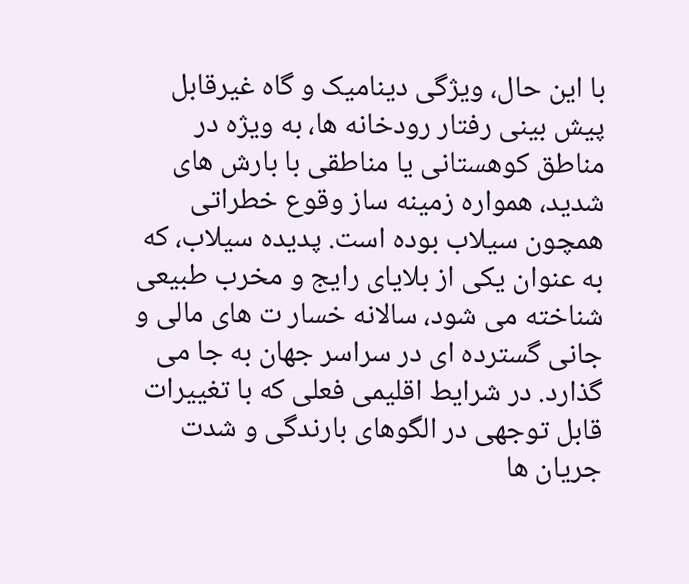با این حال، ویژگی دینامیک و گاه غیرقابل پیش بینی رفتار رودخانه ها، به ویژه در مناطق کوهستانی یا مناطقی با بارش های شدید، همواره زمینه ساز وقوع خطراتی همچون سیلاب بوده است. پدیده سیلاب، که به عنوان یکی از بلایای رایج و مخرب طبیعی شناخته می شود، سالانه خسار ت های مالی و جانی گسترده ای در سراسر جهان به جا می گذارد. در شرایط اقلیمی فعلی که با تغییرات قابل توجهی در الگوهای بارندگی و شدت جریان ها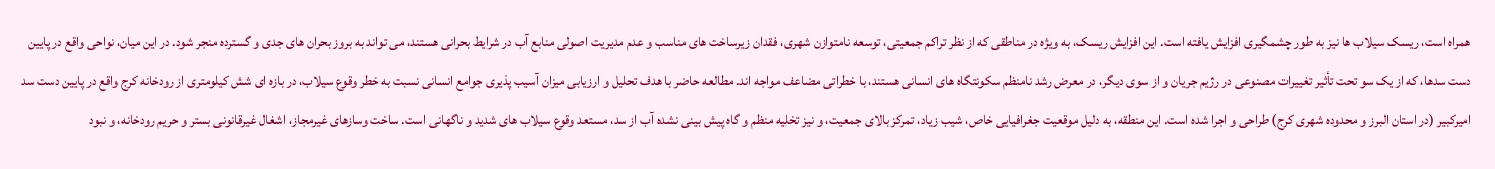همراه است، ریسک سیلاب ها نیز به طور چشمگیری افزایش یافته است. این افزایش ریسک، به ویژه در مناطقی که از نظر تراکم جمعیتی، توسعه نامتوازن شهری، فقدان زیرساخت های مناسب و عدم مدیریت اصولی منابع آب در شرایط بحرانی هستند، می تواند به بروز بحران های جدی و گسترده منجر شود. در این میان، نواحی واقع در پایین دست سدها، که از یک سو تحت تأثیر تغییرات مصنوعی در رژیم جریان و از سوی دیگر، در معرض رشد نامنظم سکونتگاه های انسانی هستند، با خطراتی مضاعف مواجه اند. مطالعه حاضر با هدف تحلیل و ارزیابی میزان آسیب پذیری جوامع انسانی نسبت به خطر وقوع سیلاب، در بازه ای شش کیلومتری از رودخانه کرج واقع در پایین دست سد امیرکبیر (در استان البرز و محدوده شهری کرج) طراحی و اجرا شده است. این منطقه، به دلیل موقعیت جغرافیایی خاص، شیب زیاد، تمرکز بالای جمعیت، و نیز تخلیه منظم و گاه پیش بینی نشده آب از سد، مستعد وقوع سیلاب های شدید و ناگهانی است. ساخت وسازهای غیرمجاز، اشغال غیرقانونی بستر و حریم رودخانه، و نبود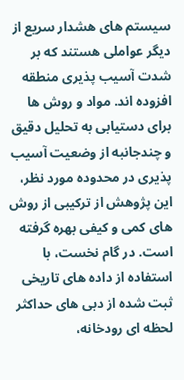سیستم های هشدار سریع از دیگر عواملی هستند که بر شدت آسیب پذیری منطقه افزوده اند. مواد و روش ها برای دستیابی به تحلیل دقیق و چندجانبه از وضعیت آسیب پذیری در محدوده مورد نظر، این پژوهش از ترکیبی از روش های کمی و کیفی بهره گرفته است. در گام نخست، با استفاده از داده های تاریخی ثبت شده از دبی های حداکثر لحظه ای رودخانه،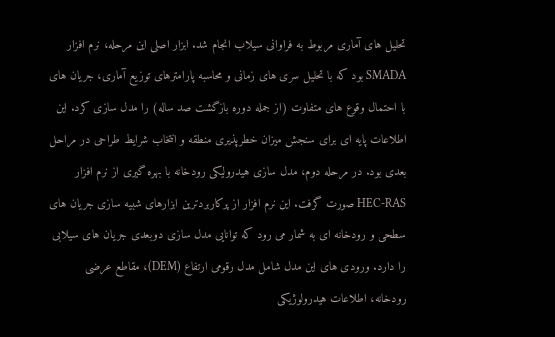تحلیل های آماری مربوط به فراوانی سیلاب انجام شد. ابزار اصلی این مرحله، نرم افزار SMADA بود که با تحلیل سری های زمانی و محاسبه پارامترهای توزیع آماری، جریان های با احتمال وقوع های متفاوت (از جمله دوره بازگشت صد ساله) را مدل سازی کرد. این اطلاعات پایه ای برای سنجش میزان خطرپذیری منطقه و انتخاب شرایط طراحی در مراحل بعدی بود. در مرحله دوم، مدل سازی هیدرولیکی رودخانه با بهره گیری از نرم افزار HEC-RAS صورت گرفت. این نرم افزار از پرکاربردترین ابزارهای شبیه سازی جریان های سطحی و رودخانه ای به شمار می رود که توانایی مدل سازی دوبعدی جریان های سیلابی را دارد. ورودی های این مدل شامل مدل رقومی ارتفاع (DEM)، مقاطع عرضی رودخانه، اطلاعات هیدرولوژیکی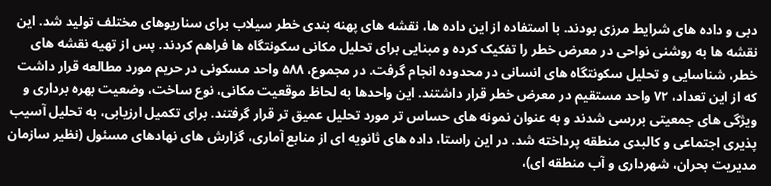دبی و داده های شرایط مرزی بودند. با استفاده از این داده ها، نقشه های پهنه بندی خطر سیلاب برای سناریوهای مختلف تولید شد. این نقشه ها به روشنی نواحی در معرض خطر را تفکیک کرده و مبنایی برای تحلیل مکانی سکونتگاه ها فراهم کردند. پس از تهیه نقشه های خطر، شناسایی و تحلیل سکونتگاه های انسانی در محدوده انجام گرفت. در مجموع، ۵۸۸ واحد مسکونی در حریم مورد مطالعه قرار داشت که از این تعداد، ۷۲ واحد مستقیم در معرض خطر قرار داشتند. این واحدها به لحاظ موقعیت مکانی، نوع ساخت، وضعیت بهره برداری و ویژگی های جمعیتی بررسی شدند و به عنوان نمونه های حساس تر مورد تحلیل عمیق تر قرار گرفتند. برای تکمیل ارزیابی، به تحلیل آسیب پذیری اجتماعی و کالبدی منطقه پرداخته شد. در این راستا، داده های ثانویه ای از منابع آماری، گزارش های نهادهای مسئول (نظیر سازمان مدیریت بحران، شهرداری و آب منطقه ای)،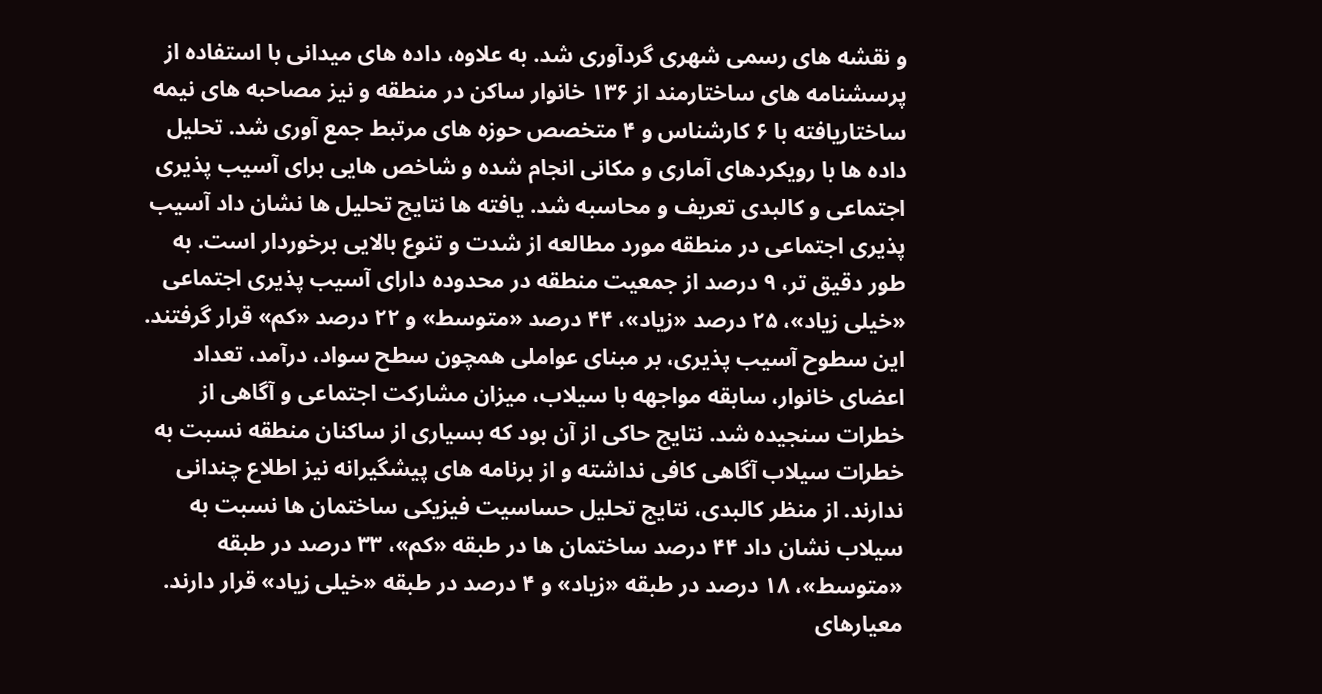و نقشه های رسمی شهری گردآوری شد. به علاوه، داده های میدانی با استفاده از پرسشنامه های ساختارمند از ۱۳۶ خانوار ساکن در منطقه و نیز مصاحبه های نیمه ساختاریافته با ۶ کارشناس و ۴ متخصص حوزه های مرتبط جمع آوری شد. تحلیل داده ها با رویکردهای آماری و مکانی انجام شده و شاخص هایی برای آسیب پذیری اجتماعی و کالبدی تعریف و محاسبه شد. یافته ها نتایج تحلیل ها نشان داد آسیب پذیری اجتماعی در منطقه مورد مطالعه از شدت و تنوع بالایی برخوردار است. به طور دقیق تر، ۹ درصد از جمعیت منطقه در محدوده دارای آسیب پذیری اجتماعی «خیلی زیاد»، ۲۵ درصد «زیاد»، ۴۴ درصد «متوسط» و ۲۲ درصد «کم» قرار گرفتند. این سطوح آسیب پذیری، بر مبنای عواملی همچون سطح سواد، درآمد، تعداد اعضای خانوار، سابقه مواجهه با سیلاب، میزان مشارکت اجتماعی و آگاهی از خطرات سنجیده شد. نتایج حاکی از آن بود که بسیاری از ساکنان منطقه نسبت به خطرات سیلاب آگاهی کافی نداشته و از برنامه های پیشگیرانه نیز اطلاع چندانی ندارند. از منظر کالبدی، نتایج تحلیل حساسیت فیزیکی ساختمان ها نسبت به سیلاب نشان داد ۴۴ درصد ساختمان ها در طبقه «کم»، ۳۳ درصد در طبقه «متوسط»، ۱۸ درصد در طبقه «زیاد» و ۴ درصد در طبقه «خیلی زیاد» قرار دارند. معیارهای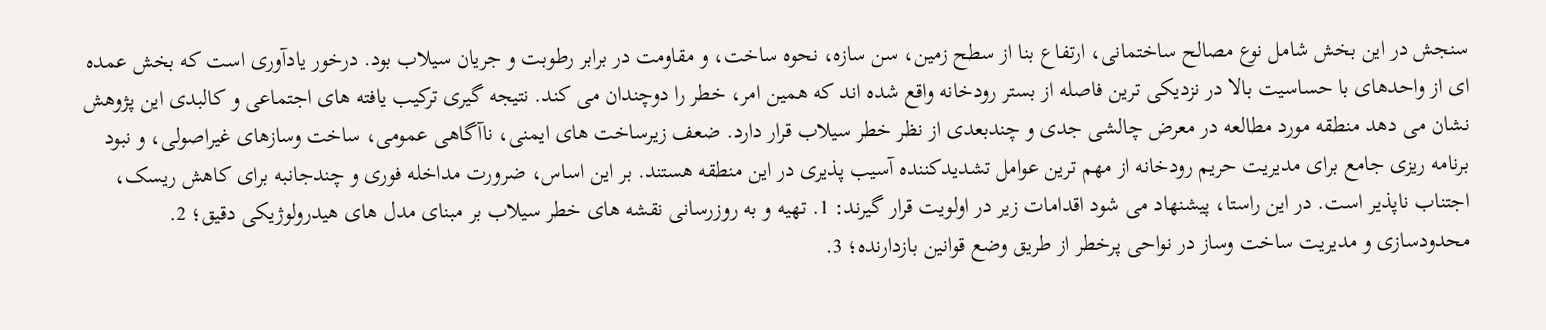سنجش در این بخش شامل نوع مصالح ساختمانی، ارتفاع بنا از سطح زمین، سن سازه، نحوه ساخت، و مقاومت در برابر رطوبت و جریان سیلاب بود. درخور یادآوری است که بخش عمده ای از واحدهای با حساسیت بالا در نزدیکی ترین فاصله از بستر رودخانه واقع شده اند که همین امر، خطر را دوچندان می کند. نتیجه گیری ترکیب یافته های اجتماعی و کالبدی این پژوهش نشان می دهد منطقه مورد مطالعه در معرض چالشی جدی و چندبعدی از نظر خطر سیلاب قرار دارد. ضعف زیرساخت های ایمنی، ناآگاهی عمومی، ساخت وسازهای غیراصولی، و نبود برنامه ریزی جامع برای مدیریت حریم رودخانه از مهم ترین عوامل تشدیدکننده آسیب پذیری در این منطقه هستند. بر این اساس، ضرورت مداخله فوری و چندجانبه برای کاهش ریسک، اجتناب ناپذیر است. در این راستا، پیشنهاد می شود اقدامات زیر در اولویت قرار گیرند: 1. تهیه و به روزرسانی نقشه های خطر سیلاب بر مبنای مدل های هیدرولوژیکی دقیق؛ 2. محدودسازی و مدیریت ساخت وساز در نواحی پرخطر از طریق وضع قوانین بازدارنده؛ 3.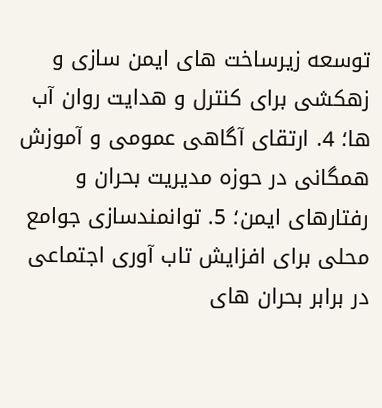توسعه زیرساخت های ایمن سازی و زهکشی برای کنترل و هدایت روان آب ها؛ 4. ارتقای آگاهی عمومی و آموزش همگانی در حوزه مدیریت بحران و رفتارهای ایمن؛ 5. توانمندسازی جوامع محلی برای افزایش تاب آوری اجتماعی در برابر بحران های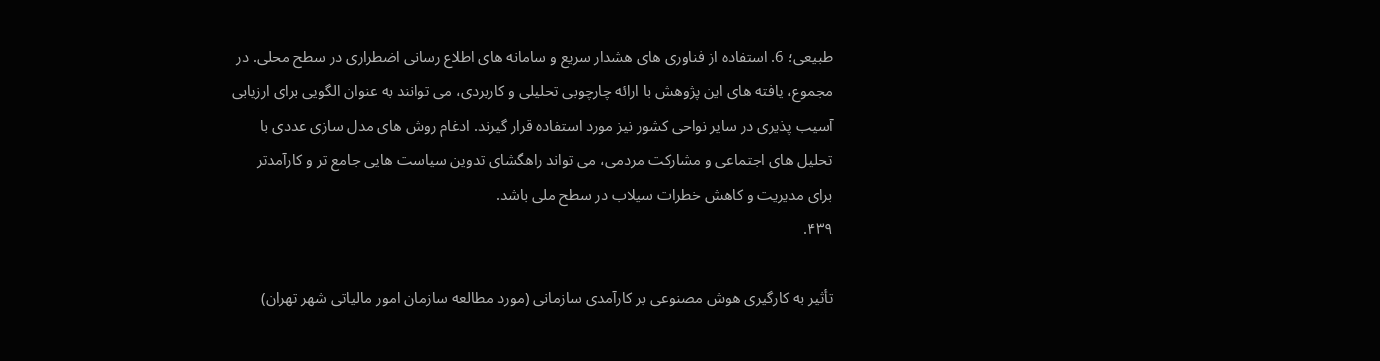طبیعی؛ 6. استفاده از فناوری های هشدار سریع و سامانه های اطلاع رسانی اضطراری در سطح محلی. در مجموع، یافته های این پژوهش با ارائه چارچوبی تحلیلی و کاربردی، می توانند به عنوان الگویی برای ارزیابی آسیب پذیری در سایر نواحی کشور نیز مورد استفاده قرار گیرند. ادغام روش های مدل سازی عددی با تحلیل های اجتماعی و مشارکت مردمی، می تواند راهگشای تدوین سیاست هایی جامع تر و کارآمدتر برای مدیریت و کاهش خطرات سیلاب در سطح ملی باشد.
۴۳۹.

تأثیر به کارگیری هوش مصنوعی بر کارآمدی سازمانی (مورد مطالعه سازمان امور مالیاتی شهر تهران)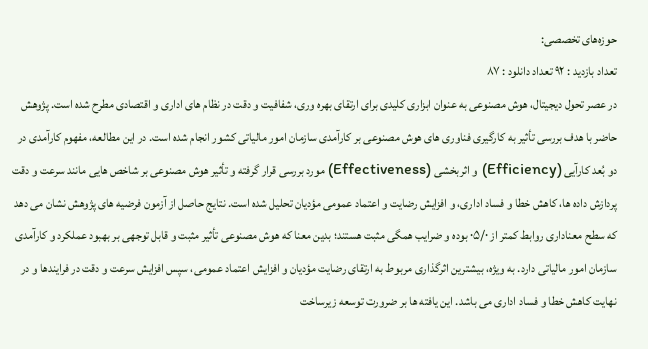حوزه‌های تخصصی:
تعداد بازدید : ۹۲ تعداد دانلود : ۸۷
در عصر تحول دیجیتال، هوش مصنوعی به عنوان ابزاری کلیدی برای ارتقای بهره وری، شفافیت و دقت در نظام های اداری و اقتصادی مطرح شده است. پژوهش حاضر با هدف بررسی تأثیر به کارگیری فناوری های هوش مصنوعی بر کارآمدی سازمان امور مالیاتی کشور انجام شده است. در این مطالعه، مفهوم کارآمدی در دو بُعد کارآیی (Efficiency) و اثربخشی (Effectiveness) مورد بررسی قرار گرفته و تأثیر هوش مصنوعی بر شاخص هایی مانند سرعت و دقت پردازش داده ها، کاهش خطا و فساد اداری، و افزایش رضایت و اعتماد عمومی مؤدیان تحلیل شده است. نتایج حاصل از آزمون فرضیه های پژوهش نشان می دهد که سطح معناداری روابط کمتر از ۰۵/۰ بوده و ضرایب همگی مثبت هستند؛ بدین معنا که هوش مصنوعی تأثیر مثبت و قابل توجهی بر بهبود عملکرد و کارآمدی سازمان امور مالیاتی دارد. به ویژه، بیشترین اثرگذاری مربوط به ارتقای رضایت مؤدیان و افزایش اعتماد عمومی، سپس افزایش سرعت و دقت در فرایندها و در نهایت کاهش خطا و فساد اداری می باشد. این یافته ها بر ضرورت توسعه زیرساخت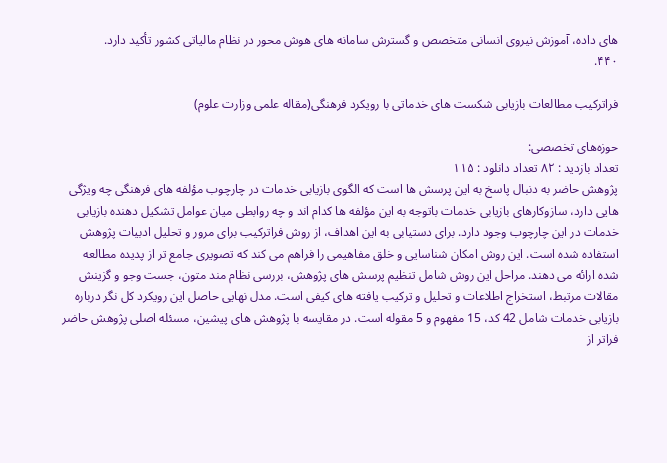های داده، آموزش نیروی انسانی متخصص و گسترش سامانه های هوش محور در نظام مالیاتی کشور تأکید دارد.
۴۴۰.

فراترکیب مطالعات بازیابی شکست های خدماتی با رویکرد فرهنگی(مقاله علمی وزارت علوم)

حوزه‌های تخصصی:
تعداد بازدید : ۸۲ تعداد دانلود : ۱۱۵
پژوهش حاضر به دنبال پاسخ به این پرسش ها است که الگوی بازیابی خدمات در چارچوب مؤلفه های فرهنگی چه ویژگی هایی دارد، سازوکارهای بازیابی خدمات باتوجه به این مؤلفه ها کدام اند و چه روابطی میان عوامل تشکیل دهنده بازیابی خدمات در این چارچوب وجود دارد. برای دستیابی به این اهداف، از روش فراترکیب برای مرور و تحلیل ادبیات پژوهش استفاده شده است. این روش امکان شناسایی و خلق مفاهیمی را فراهم می کند که تصویری جامع تر از پدیده مطالعه شده ارائه می دهند. مراحل این روش شامل تنظیم پرسش های پژوهش، بررسی نظام مند متون، جست وجو و گزینش مقالات مرتبط، استخراج اطلاعات و تحلیل و ترکیب یافته های کیفی است. مدل نهایی حاصل این رویکرد کل نگر درباره بازیابی خدمات شامل 42 کد، 15 مفهوم و 5 مقوله است. در مقایسه با پژوهش های پیشین، مسئله اصلی پژوهش حاضر فراتر از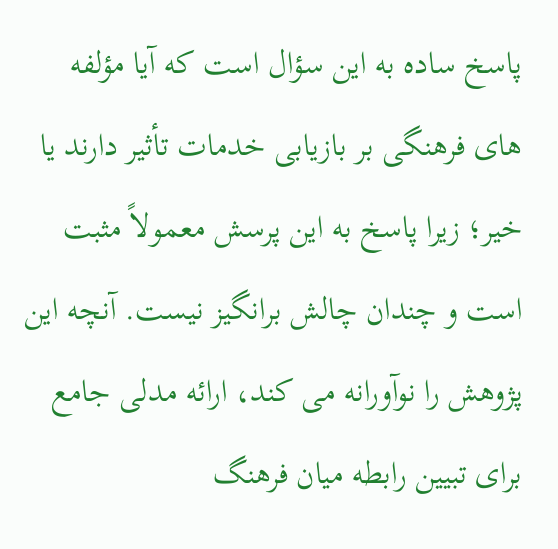پاسخ ساده به این سؤال است که آیا مؤلفه های فرهنگی بر بازیابی خدمات تأثیر دارند یا خیر؛ زیرا پاسخ به این پرسش معمولاً مثبت است و چندان چالش برانگیز نیست. آنچه این پژوهش را نوآورانه می کند، ارائه مدلی جامع برای تبیین رابطه میان فرهنگ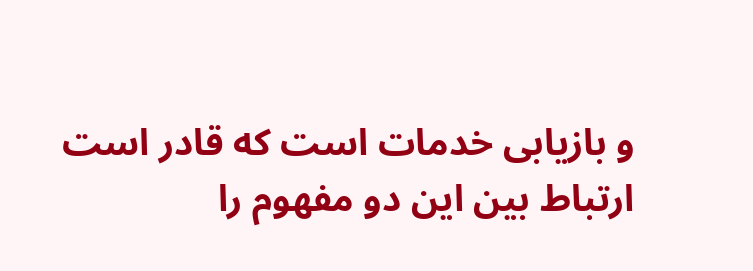و بازیابی خدمات است که قادر است ارتباط بین این دو مفهوم را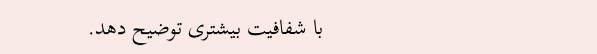با شفافیت بیشتری توضیح دهد.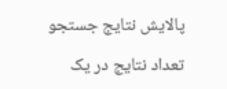پالایش نتایج جستجو

تعداد نتایج در یک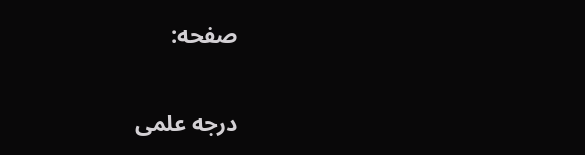صفحه:

درجه علمی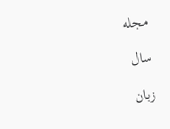مجله

سال

زبان